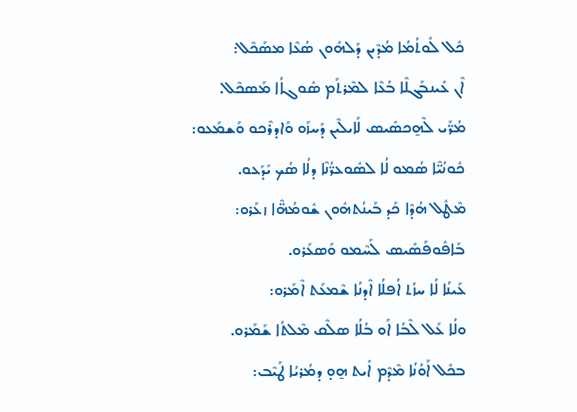ܟܽܠ ܠܽܘܬܳܡܳܐ ܡܳܕܶܝܢ ܕܰܠܗܽܘܢ ܣܳܥܶܐ ܡܣܰܟܶܠ:
ܐܶܢ ܥܺܝܢܒܰܓܠܶܐ ܒܳܥܶܐ ܠܡܶܪܬܰܡ ܣܽܘܓܐܳܐ ܡܰܣܟܶܠ.
ܡܳܪ̈ܰܝ ܠܶܗ̱ܟܣܺܝܣ ܠܰܐܝܠܶܝܢ ܕܰܚܙܰܘ ܘܰܐܕܪܶܟܘ ܘܰܫܡܰܥܘ:
ܟܽܘܢܳܝ̈ܶܐ ܣܳܡܘ ܠܳܐ ܠܣܽܘܥܪ̈ܳܢܶܐ ܕܠܳܐ ܣܳܟ ܝܺܕܰܥܘ.
ܡܶܛܽܠ ܗܳܕܶܐ ܟܰܕ ܒܰܝܢܳܬܗܽܘܢ ܫܽܘܡܳܗ̈ܶܐ ܙܥܰܪܘ:
ܒܰܐܦܽܘܦܰܣܺܝܣ ܠܰܚܶܡܘ ܘܰܣܥܰܪܘ.
ܥܰܝܢܳܐ ܠܳܐ ܚܙܳܬ ܐܳܦܠܳܐ ܐܶܕܢܳܐ ܫܶܡܥܰܬ ܐܶܡܰܪܘ:
ܘܠܳܐ ܥܰܠ ܠܶܒܳܐ ܐܰܘ ܒܳܠܳܐ ܣܠܶܩ ܡܶܠܬܳܐ ܫܰܡܰܪܘ.
ܒܟܽܠ ܐܰܘܳܢܳܐ ܡܶܕܶܡ ܐܺܝܬ ܗ̱ܘ̣ ܕܡܳܪܝܳܐ ܛܰܝܶܒ: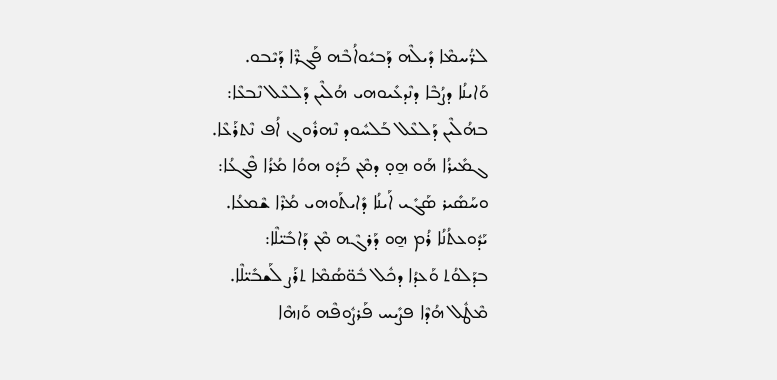ܠܪ̈ܳܚܡܶܐ ܕܺܝܠܶܗ ܕܰܒܝܽܘܐܳܒܶܗ ܦܰܓܪ̈ܶܐ ܕܰܝܶܒܘ.
ܘܰܐܝܢܳܐ ܕܨܳܒܶܐ ܕܢܶܕܥܺܝܘܗܝ ܗܳܠܶܝܢ ܕܰܠܥܶܠ ܢܶܒܥܶܐ:
ܒܗܳܠܶܝܢ ܕܰܠܥܶܠ ܒܰܠܚܽܘܕ ܢܶܗܪܽܘܓ ܐܳܦ ܢܶܬܪܰܥܶܐ.
ܓܡܺܝܪܳܐ ܗܰܘ ܗ̱ܘ̣ ܕܡܶܢ ܟܰܕܽܘ ܗܘܳܐ ܡܳܪܳܐ ܦܶܓܥܳܐ:
ܘܚܰܣܺܝܪ ܣܰܓܺܝ ܐܰܝܢܳܐ ܕܺܐܝܬܰܘܗܝ ܡܳܪܶܐ ܫܶܡܥܳܐ.
ܝܰܕܽܘܥܬܳܢܳܐ ܪܳܡ ܗ̱ܘ ܕܰܪܓܶܗ ܡܶܢ ܕܰܐܒܺܝ̈ܠܶܐ:
ܒܕܰܠܘܳܬ ܘܰܥܕܳܐ ܕܟܽܠ ܒܽܘ̈ܣܳܡܶܐ ܬܪܰܨ ܠܰܫܒܺܝ̈ܠܶܐ.
ܡܶܛܽܠ ܗܳܕܶܐ ܦܨܺܝܚ ܦܰܪܨܽܘܦܶܗ ܘܰܙܗܶܐ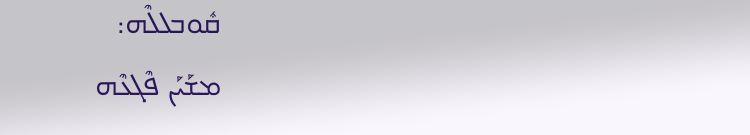ܩܽܘܒܠܠܶܗ:
ܡܫܰܝܰܢ ܦܶܓܥܶܗ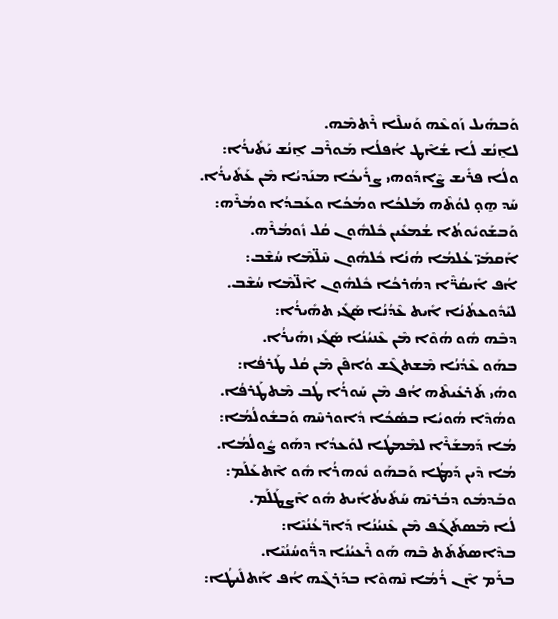ܘܰܒܗܺܝܠ ܙܰܘܥܶܗ ܘܰܚܠܶܐ ܪܶܬܡܶܗ.
ܠܐ̱ܢܳܫ ܠܳܐ ܫܳܐܶܛ ܐܳܦܠܳܐ ܡܰܘܪܶܒ ܐ̱ܢܳܫ ܝܰܬܺܝܪܳܐ:
ܘܠܳܐ ܦܪܺܝܫ ܨܶܐܕܰܘܗܝ ܨܪܺܝܟܳܐ ܡܢܰܕܝܳܐ ܡܶܢ ܥܰܬܺܝܪܳܐ.
ܚܰܕ ܗ̱ܘ̣ ܠܘܳܬܶܗ ܡܰܠܟܳܐ ܘܡܳܟܳܐ ܘܥܰܒܕܳܐ ܘܡܳܪܶܗ:
ܘܰܒܫܰܘܝܽܘܬܳܐ ܫܳܡܥܺܝܢ ܟܽܠܗܽܘܢ ܩܳܠ ܙܽܘܡܳܪܶܗ.
ܐܰܩܡܰܝ̈ ܥܳܠܡܳܐ ܗܳܢܳܐ ܟܽܠܗܽܘܢ ܚܶܠ̈ܡܶܐ ܚܳܫܶܒ:
ܐܳܦ ܐܺܝܩܳܪ̈ܶܐ ܕܗܳܪܟܳܐ ܟܽܠܗܽܘܢ ܐܶܠ̈ܡܶܐ ܚܳܫܶܒ.
ܠܝܰܕܽܘܥܬܳܢܳܐ ܐܺܝܬ ܥܶܕܳܢܳܐ ܣܰܓܺܝ ܬܗܺܝܪܳܐ:
ܕܒܶܗ ܗܽܘ ܗܳܘܶܐ ܡܶܢ ܥܶܢܝܳܢܳܐ ܣܰܓܺܝ ܙܗܺܝܪܳܐ.
ܒܗܰܘ ܥܶܕܳܢܳܐ ܡܶܫܬܓܶܫ ܘܳܐܦܶܢ ܡܶܢ ܩܳܠ ܛܰܪܦܳܐ:
ܘܗܺܝ ܬܰܪܥܺܝܬܶܗ ܐܳܦ ܡܶܢ ܚܰܘܪܳܐ ܛܳܒ ܡܶܬܛܰܪܦܳܐ.
ܘܗܳܕܶܐ ܗܳܘܝܳܐ ܒܣܳܟܳܐ ܕܽܐܘܪܚܶܗ ܘܰܒܫܽܘܠܳܡܳܐ:
ܡܳܐ ܕܰܡܫܰܪܶܐ ܠܡܶܡܛܳܐ ܠܘܰܥܕܳܐ ܕܗܰܘ ܨܽܘܠܳܡܳܐ.
ܡܳܐ ܕܶܝܢ ܕܰܡܛܳܐ ܘܰܒܗܰܘ ܢܽܘܗܪܳܐ ܗܽܘ ܐܶܬܥܰܠܰܡ:
ܘܒܰܕܡܽܘ ܕܒܳܪܝܶܗ ܚܰܬܺܝܬܳܐܺܝܬ ܗܽܘ ܐܶܨܛܰܠܰܡ.
ܠܳܐ ܡܶܣܬܰܓܰܦ ܡܶܢ ܥܶܢܝܳܢܳܐ ܕܰܐܪ̈ܥܳܢܳܝܶܐ:
ܒܕܶܐܣܬܰܬܰܬ ܒܶܗ ܗܰܘ ܪܶܥܝܳܢܳܐ ܕܪ̈ܽܘܚܳܢܳܝܶܐ.
ܒܪܰܡ ܐܶܢ ܪܳܡܳܐ ܢܶܗܘܶܐ ܒܕܰܪܓܶܗ ܐܳܦ ܐܰܬܠܺܝܛܳܐ: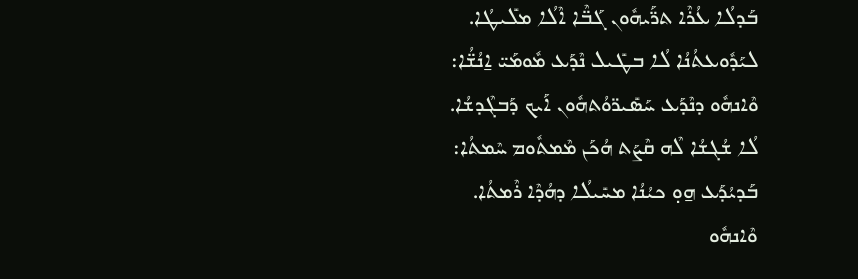ܒܰܕܠܳܐ ܥܳܪܶܐ ܬܪ̈ܰܝܗܽܘܢ ܓܰܒ̈ܶܐ ܐܶܠܳܐ ܡܠܺܝܛܳܐ.
ܠܝܰܕܽܘܥܬܳܢܳܐ ܠܳܐ ܒܛܺܝܠ ܢܶܕܰܥ ܡܽܘܡܰܝ̈ ܐ̱ܢܳܫ̈ܳܐ:
ܘܶܐܢܗܽܘ ܕܢܶܕܰܥ ܚܰܣܺܝܪ̈ܘܳܬܗܽܘܢ ܐܰܝܟ ܕܰܒܓܶܕܫܳܐ.
ܠܳܐ ܫܳܓܫܳܐ ܠܶܗ ܩܶܨܰܬ ܗܳܟܰܢ ܡܶܡܬܽܘܡ ܚܶܡܬܳܐ:
ܒܰܕܝܳܕܰܥ ܗ̱ܘ̣ ܟܝܳܢܳܐ ܡܚܺܝܠܳܐ ܕܗܳܕܶܐ ܪܶܡܬܳܐ.
ܘܶܐܢܗܽܘ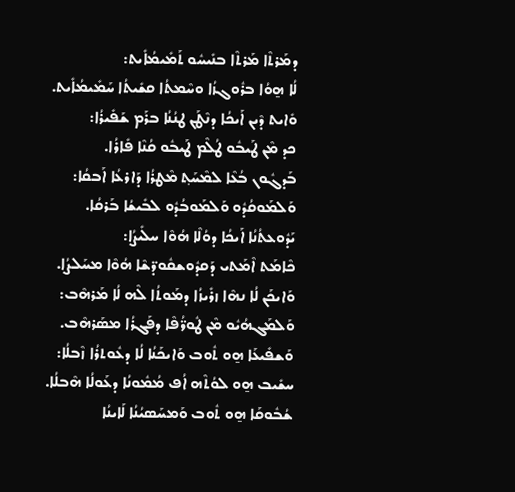ܕܡܰܪܬܶܐ ܡܰܪܬܶܐ ܒܢܺܝܚܽܘ ܬܰܡܺܝܡܳܐܺܝܬ:
ܠܳܐ ܗ̱ܘܳܐ ܒܪܽܘܓܙܳܐ ܘܚܶܡܬܳܐ ܩܫܺܝܬܳܐ ܚܰܡܺܝܡܳܐܺܝܬ.
ܘܺܐܝܬ ܕܶܝܢ ܐܰܝܟܳܐ ܕܢܶܛܰܢ ܛܢܳܢܳܐ ܒܪܰܡ ܫܰܦܺܝܪܳܐ:
ܟܕ ܡܶܢ ܛܰܝܒܽܘ ܛܳܠܶܡ ܛܰܝܒܽܘ ܩܳܢܶܐ ܦܺܐܪܳܐ.
ܒܰܕܓܽܘܢ ܒܳܥܶܐ ܠܡܶܚܰܬ݂ ܡܶܛܪܳܐ ܕܰܐܪܥܳܐ ܐܰܒܩܳܐ:
ܘܰܠܡܰܘܩܳܕܽܘ ܘܰܠܡܰܘܒܳܕܽܘ ܠܒܺܝܫܳܐ ܒܰܪܩܳܐ.
ܝܰܕܽܘܥܬܳܢܳܐ ܐܰܝܟܳܐ ܕܘܳܠܶܐ ܗܳܘܶܐ ܚܠܺܝܨܳܐ:
ܟܶܐܡܰܬ ܐܶܡܰܬܝ ܕܰܩܕܽܘܫܩܽܘܕ̈ܫܶܐ ܗܳܘܶܐ ܡܚܰܠܨܳܐ.
ܘܰܐܝܟܰܢ ܠܳܐ ܢܗܶܐ ܙܪܺܝܙܳܐ ܕܡܰܘܬܳܐ ܠܶܗ ܠܳܐ ܡܰܪܗܶܒ:
ܘܰܠܡܰܓܗܳܝܽܘ ܡܶܢ ܛܽܘܪ̈ܳܦܶܐ ܕܦܰܓܪܳܐ ܡܣܰܪܗܶܒ.
ܘܰܫܦܺܝܥܰܐ ܗ̱ܘ ܬܽܘܒ ܘܰܐܝܟܰܢܳܐ ܠܳܐ ܕܥܽܘܬܪܳܐ ܙܶܒܠܳܐ:
ܚܫܺܝܒ ܗ̱ܘ ܠܘܳܬܶܗ ܐܳܦ ܡܳܡܽܘܢܳܐ ܕܥܰܘܠܳܐ ܗܶܒܠܳܐ.
ܫܳܒܽܘܩܰܐ ܗ̱ܘ ܬܽܘܒ ܘܰܡܚܰܣܝܳܢܳܐ ܠܰܐܝܢܳܐ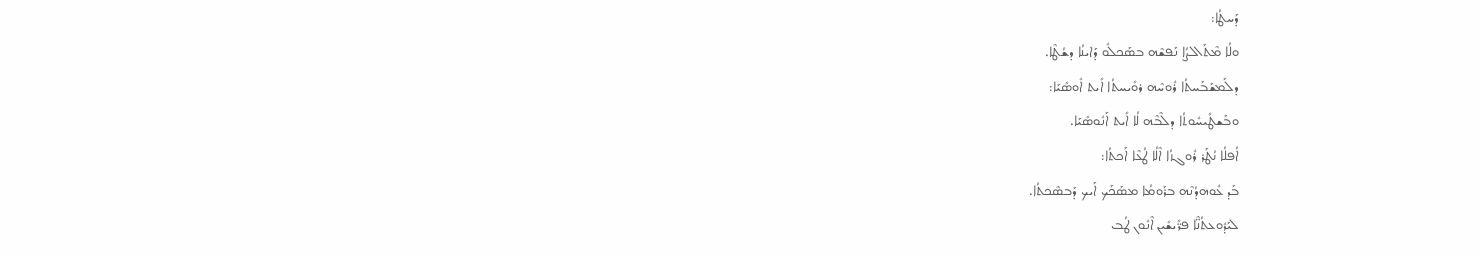ܕܰܚܛܳܐ:
ܘܠܳܐ ܡܶܬܰܐܠܨܳܐ ܢܰܦܫܶܗ ܒܣܰܟܠܽܘ ܕܰܐܝܢܳܐ ܕܫܳܛܶܐ.
ܕܠܰܡܫܰܒܰܚܬܳܐ ܪܽܘܚܶܗ ܪܘܺܝܚܬܳܐ ܐܺܝܬ ܐܽܘܣܺܝܰܐ:
ܘܒܰܫܛܺܝܚܽܘܬܳܐ ܕܠܶܒܶܗ ܠܳܐ ܐܺܝܬ ܐܰܢܽܘܣܺܝܰܐ.
ܐܳܦܠܳܐ ܢܳܛܰܪ ܪܽܘܓܙܳܐ ܐܶܠܳܐ ܛܳܥܶܐ ܐܰܟܬܳܐ:
ܒܰܕ ܥܽܘܗܕܳܢܶܗ ܒܪܰܘܡܳܐ ܡܣܰܟܰܟ ܐܰܝܟ ܕܰܒܣܶܟܬܳܐ.
ܠܝܰܕܽܘܥܬܳܢ̈ܶܐ ܦܪ̈ܺܝܫܺܝܢ ܐܶܢܽܘܢ ܛܳܒ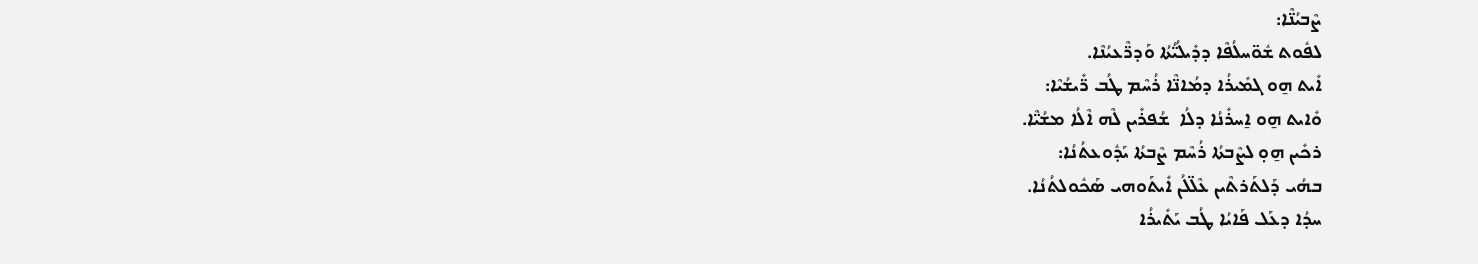ܨܶܒܝܳܢ̈ܶܐ:
ܠܦܽܘܬ ܫܽܘ̈ܚܠܳܦܶܐ ܕܕܺܝܠܳܝ̈ܳܬܳܐ ܘܰܕܪ̈ܶܥܝܳܢܶܐ.
ܐܺܝܬ ܗ̱ܘ ܓܡܺܝܪܳܐ ܕܡܳܐܢ̈ܶܐ ܪܳܚܶܡ ܛܳܒ ܪ̈ܺܝܫܳܝܶܐ:
ܘܺܐܝܬ ܗ̱ܘ ܐ̱ܚܪܺܢܳܐ ܕܠܳܐ  ܫܳܦܪܺܝܢ ܠܶܗ ܐܶܠܳܐ ܡܫܳܝ̈ܶܐ.
ܪܟܺܝܢ ܗ̱ܘ̣ ܠܨܶܒܬܳܐ ܪܳܚܶܡ ܨܶܒܬܳܐ ܝܰܕܽܘܥܬܳܢܳܐ:
ܒܗܳܝ ܕܰܠܬܰܪܬܶܝܢ ܥܶܠ̈ܠܳܢ ܐܺܝܬܰܘܗܝ ܣܰܟܽܘܠܬܳܢܳܐ.
ܚܕܳܐ ܕܥܰܠ ܦܰܐܝܳܐ ܛܳܒ ܝܰܬܺܝܪܳܐ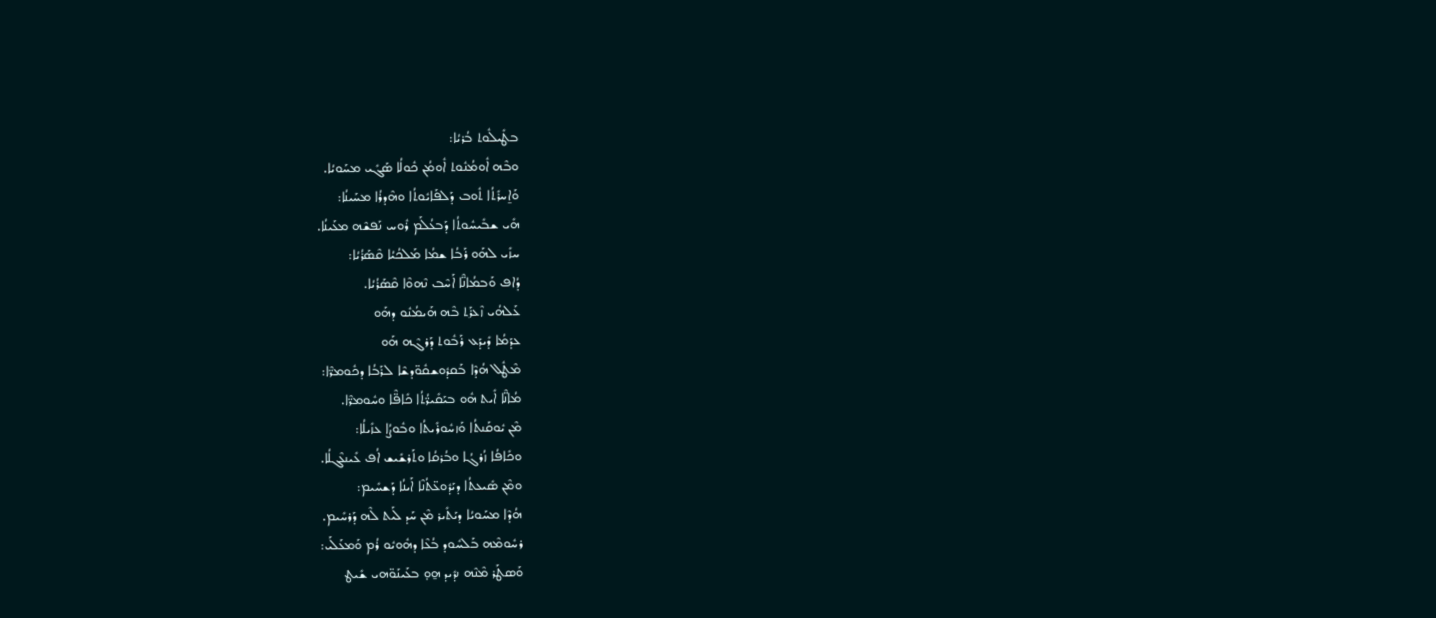ܒܛܺܝܠܽܘܬ ܒܳܪܝܳܐ:
ܘܒܶܗ ܐܽܘܡܳܢܽܘܬ ܐܽܘܡܳܢ ܟܽܘܠܳܐ ܣܰܓܺܝ ܡܚܰܘܝܳܐ.
ܘܰܐ̱ܚܪܺܬܳܐ ܬܽܘܒ ܕܰܠܦܰܐܝܽܘܬܳܐ ܘܗܶܕܪܳܐ ܡܚܰܝܢܳܐ:
ܗܺܝ ܫܒܺܝܚܽܘܬܳܐ ܕܰܒܥܳܠܰܡ ܪܽܘܚ ܢܰܦܫܶܗ ܡܥܰܝܢܳܐ.
ܚܙܺܝ ܠܗܰܘ ܪܰܒܳܐ ܫܡܳܐ ܡܰܠܟܳܝܳܐ ܩܶܣܰܪܳܝܳܐ:
ܕܳܐܦ ܘܰܒܡܳܐܢ̈ܶܐ ܐܰܚܶܒ ܢܶܗܘܶܐ ܩܶܣܰܪܳܝܳܐ.
ܥܰܠܗܳܝ ܙܶܥܪܰܬ݂ ܒܶܗ ܗܰܝܡܳܢܽܘ ܕܗܰܘ
ܥܕܰܡܳܐ ܕܺܝܕܰܥ ܪܰܒܽܘܬ ܕܰܪܓܶܗ ܗܰܘ
ܡܶܛܽܠ ܗܳܕܶܐ ܒܰܩܕܽܘܫܩܽܘ̈ܕܫܶܐ ܠܪܰܒܳܐ ܕܟܽܘܡܪ̈ܶܐ:
ܡܳܐܢ̈ܶܐ ܐܺܝܬ ܗܽܘ ܒܝܰܩܺܝܪ̈ܳܬܳܐ ܟܺܐܦ̈ܶܐ ܘܚܽܘܡܪ̈ܶܐ.
ܡܶܢ ܝܽܘܩܰܢܬܳܐ ܘܰܙܚܽܘܪܺܝܬܳܐ ܘܒܽܘܨܳܐ ܥܙܺܝܠܳܐ:
ܘܟܺܐܦܳܐ ܙܳܪܓܳܐ ܘܒܳܪܩܳܐ ܘܬܰܪܫܺܝܫ ܐܳܦ ܥܺܝܢܥܶܓܠܳܐ.
ܘܡܶܢ ܣܺܝܥܬܳܐ ܕܝܰܕܽܘܥ̈ܬܳܢܶܐ ܐܰܝܢܳܐ ܕܰܫܚܺܝܡ:
ܗܳܕܶܐ ܡܚܰܘܝܳܐ ܕܝܰܬܺܝܪ ܡܶܢ ܚܰܕ ܠܰܝܬ ܠܶܗ ܕܰܪܚܺܝܡ.
ܪܚܽܘܡܶܗ ܒܰܠܚܽܘܕ ܒܳܥܶܐ ܕܗܽܘܝܽܘ ܪܳܡ ܘܰܡܥܰܠܰܝ:
ܘܰܣܛܰܪ ܡܶܢܶܗ ܢܕܺܝܕ ܗ̱ܘ̣ ܒܥܰܝܢܰܘ̈ܗܝ ܫܺܝܛ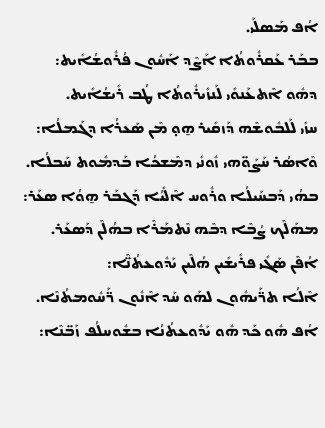ܐܳܦ ܡܰܣܠܰܝ.
ܒܒܰܪ ܥܰܩܪܽܘܬܳܐ ܐܰܨܶܕ ܐܰܚܽܘܢ ܦܳܪܽܘܫܳܐܺܝܬ:
ܕܗܽܘ ܐܶܬܥܰܢܘܺܝ ܠܰܢܙܺܝܪܽܘܬܳܐ ܛܳܒ ܪܺܝܫܳܐܺܝܬ.
ܚܙܺܝ ܠܰܠܒܽܘܫܶܗ ܕܰܙܩܺܝܪ ܗ̱ܘ̣ ܡܶܢ ܣܰܥܪܳܐ ܕܓܰܡܠܳܐ:
ܘܶܐܣܳܪ ܚܰܨܰܘ̈ܗܝ ܙܽܘܢܺܝ ܕܡܶܫܟܳܐ ܒܰܕܡܽܘܬ ܚܰܒܠܳܐ.
ܒܗܳܝ ܕܰܒܚܰܝܠܳܐ ܘܪܽܘܚ ܐܶܠܺܝܳܐ ܕܰܓܒܰܪ ܗ̱ܘܳܐ ܣܥܰܪ:
ܡܗܰܠܶܟ ܨܳܒܶܐ ܕܒܶܗ ܢܶܬܡܰܪܶܐ ܒܗܳܠܶܢ ܕܰܣܥܰܪ.
ܐܳܦܶܢ ܣܰܓܺܝ ܦܪܺܝܫܺܝܢ ܗܳܠܶܝܢ ܝܰܕܽܘܥܬܳܢ̈ܶܐ:
ܐܶܠܳܐ ܬܪ̈ܰܝܗܽܘܢ ܠܗܰܘ ܚܰܕ ܐܶܢܽܘܢ ܪ̈ܰܚܽܘܡܬܳܢܶܐ.
ܐܳܦ ܗܽܘ ܟܰܕ ܗܽܘ ܝܰܕܽܘܥܬܳܢܳܐ ܒܫܽܘܚܠܳܦ ܙܰܒ̈ܢܶܐ: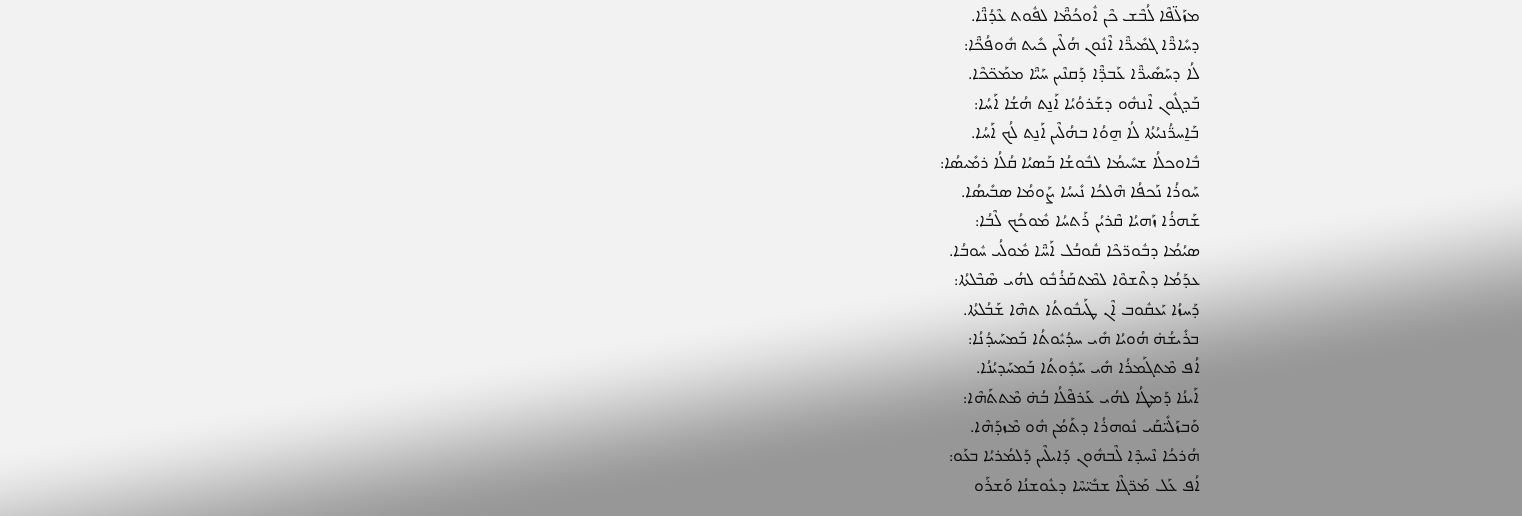ܡܙܰܠ̈ܦܶܐ ܠܳܒܶܫ ܟܶܢ ܐܽܘܟܳܡ̈ܶܐ ܠܦܽܘܬ ܥܶܕܳܢ̈ܶܐ.
ܕܚܺܐܪ̈ܶܐ ܓܡܺܝܪ̈ܶܐ ܐܶܢܽܘܢ ܗܳܠܶܝܢ ܟܺܝܬ ܗܽܘܦܳܟ̈ܶܐ:
ܠܳܐ ܕܚܰܣܺܝܪ̈ܶܐ ܥܰܒܕ̈ܶܐ ܕܰܩܢܶܝܢ ܚܰܝ̈ܶܐ ܡܡܰܟ̈ܟܶܐ.
ܒܰܕܓܽܘܢ ܐܶܢܗܽܘ ܕܫܰܪܘܳܝܳܐ ܐܰܢ̱ܬ ܗܳܫܳܐ ܐܰܚܳܐ:
ܒܰܐ̱ܚܪ̈ܳܢܝܳܬܳܐ ܠܳܐ ܗ̱ܘܳܐ ܒܗܳܠܶܝܢ ܐܰܢ̱ܬ ܠܳܟ ܐܰܚܳܐ.
ܒܽܐܘܟܠܳܐ ܫܚܺܝܡܳܐ ܠܒܽܘܫܳܐ ܒܰܣܝܳܐ ܩܳܠܳܐ ܪܡܺܝܣܳܐ:
ܚܰܘܪܳܐ ܢܰܟܦܳܐ ܗܶܠܟܳܐ ܢܺܝܚܳܐ ܨܰܘܡܳܐ ܣܒܺܝܣܳܐ.
ܫܰܗܪܳܐ ܙܰܗܝܳܐ ܩܶܪܝܳܢ ܪܰܬܚܳܐ ܡܽܘܟܳܟ ܠܶܒܳܐ:
ܣܝܳܡܳܐ ܕܒܽܘܪ̈ܟܶܐ ܩܽܘܒܳܠ ܐܰܚ̈ܶܐ ܡܽܘܠܳܝ ܚܽܘܒܳܐ.
ܥܕܰܡܳܐ ܕܬܶܫܘܶܐ ܠܡܶܬܩܰܪܳܒܽܘ ܠܗܳܝ ܣܶܒܶܠܬܳܐ:
ܕܰܚܙܳܐ ܝܰܥܩܽܘܒ ܐܶܢ ܛܰܝܒܽܘܬܳܐ ܬܗܶܐ ܫܰܒܳܠܬܳܐ.
ܒܪܺܝܫܳܗ̇ ܗܳܘܝܳܐ ܗܺܝ ܚܕܳܝܽܘܬܳܐ ܒܰܡܚܰܝܕܳܢܳܐ:
ܐܳܦ ܡܶܬܓܰܡܪܳܐ ܗܺܝ ܚܰܕܽܘܬܳܐ ܒܰܡܚܰܕܝܳܢܳܐ.
ܐܰܝܢܳܐ ܕܰܡܛܳܐ ܠܗܳܝ ܥܰܪܦܶܠܳܐ ܒܳܗ̇ ܡܶܬܬܰܗܶܐ:
ܘܰܒܙܰܠܺܝ̈ܩܰܝ ܢܽܘܗܪܳܐ ܕܬܰܡܳܢ ܗܽܘ ܡܶܙܕܰܗܶܐ.
ܗܳܪܟܳܐ ܢܶܚܕܶܐ ܠܶܒܗܽܘܢ ܕܰܐܝܠܶܝܢ ܕܰܠܡܳܪܝܳܐ ܒܥܰܘ:
ܐܳܦ ܥܰܠ ܡܰܪ̈ܓܶܐ ܫܒܺܝ̈ܚܶܐ ܕܥܽܘܫܢܳܐ ܘܰܫܪܰܘ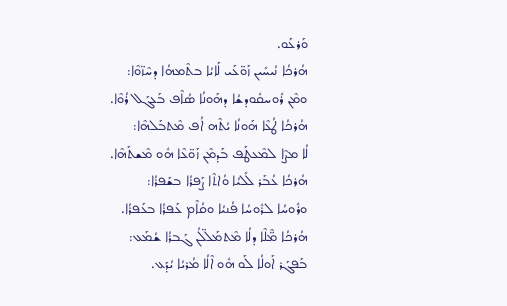ܘܰܪܥܰܘ.
ܗܳܪܟܳܐ ܢܳܝܚܺܝܢ ܙܰܘ̈ܥܰܝ ܠܰܐܝܳܐ ܒܬܶܡܗܳܐ ܕܚܶܙ̈ܘܶܐ:
ܘܡܶܢ ܪܽܘܚܩܽܘܕܫܳܐ ܕܗܰܘܢܳܐ ܣܳܐܶܦ ܒܰܥܓܰܠ ܪܳܘܶܐ.
ܗܳܪܟܳܐ ܛܳܥܶܐ ܗܰܘܢܳܐ ܝܳܬܶܗ ܐܳܦ ܡܶܬܒܰܠܗܶܐ:
ܠܳܐ ܡܨܶܐ ܠܡܶܥܛܰܦ ܒܰܕܡܶܢ ܙܰܘ̈ܥܶܐ ܗܽܘ ܡܶܫܬܰܗܶܐ.
ܗܳܪܟܳܐ ܥܳܒܰܪ ܠܺܠܝܳܐ ܘܳܐܬܶܐ ܨܰܦܪܳܐ ܒܫܰܦܪܳܐ:
ܘܪܽܘܚܳܐ ܠܪܽܘܚܳܐ ܦܳܢܝܳܐ ܘܩܳܐܶܡ ܥܰܦܪܳܐ ܒܥܰܦܪܳܐ.
ܗܳܪܟܳܐ ܡ̈ܶܠܶܐ ܕܠܳܐ ܡܶܬܡܰܠ̈ܠܳܢ ܓܰܒܪܳܐ ܫܳܡܰܥ:
ܒܰܦܓܰܪ ܐܰܘܠܳܐ ܠܰܘ ܗܽܘ ܐܶܠܳܐ ܡܳܪܝܳܐ ܝܳܕܰܥ.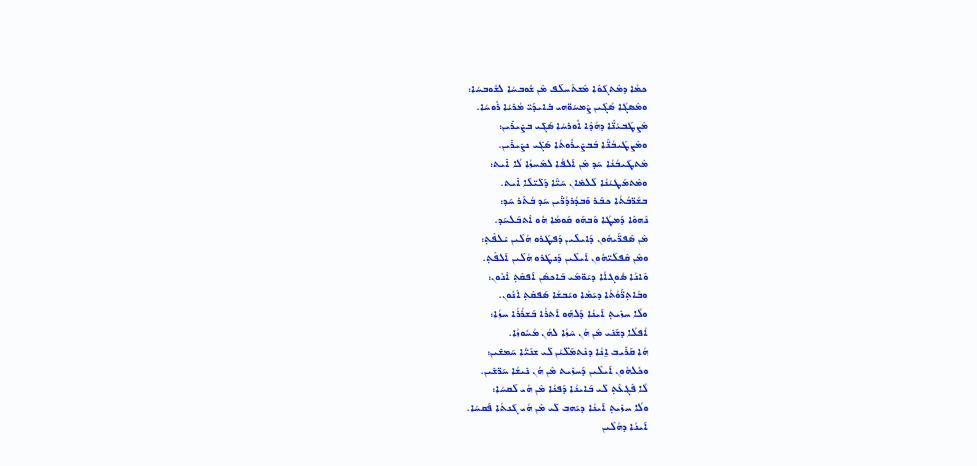ܟܡܳܐ ܕܡܶܬܓܰܘܶܐ ܡܶܫܬܰܚܠܰܦ ܡܶܢ ܫܽܘܒܚܳܐ ܠܫܽܘܒܚܳܐ:
ܘܡܶܣܓܳܐ ܣܳܓܶܝܢ ܨܶܡܚܰܘ̈ܗܝ ܒܺܐܝܕܰܝ̈ ܡܳܪܝܳܐ ܪܽܘܚܳܐ.
ܡܶܨܛܰܒܝܳܢ̈ܶܐ ܕܗܳܕܶܐ ܐܽܘܪܚܳܐ ܣܰܓܺܝ ܒܨܺܝܪܺܝܢ:
ܘܡܶܨܛܰܝܒܳܢ̈ܶܐ ܒܰܒܨܺܝܪܽܘܬܳܐ ܣܰܓܺܝ ܢܨܺܝܪܺܝܢ.
ܡܶܬܛܰܝܒܳܢܳܐ ܚܰܕ ܡܶܢ ܐܰܠܦܳܐ ܠܡܶܚܙܳܐ ܠܳܐ ܐܺܝܬ:
ܘܡܶܬܡܰܛܝܳܢܳܐ ܠܰܠܡܺܐܢ ܚܰܝ̈ܶܐ ܕܰܠܺܝ̈ܠܶܐ ܐܺܝܬ.
ܒܫܰܪ̈ܒܳܬܳܐ ܟܒܰܪ ܘܰܒܕܳܪܕܳܪ̈ܺܝܢ ܚܰܕ ܒܳܬܰܪ ܚܰܕ:
ܢܶܗܘܶܐ ܕܰܡܛܳܐ ܘܰܒܗܰܘ ܩܰܘܡܳܐ ܗܽܘ ܐܶܬܒܰܠܚܰܕ.
ܡܶܢ ܣܶܦܪ̈ܰܝܗܽܘܢ ܕܰܐܝܠܶܝܢ ܕܰܦܛܰܪܘ ܗܳܠܶܝܢ ܝܶܠܦܶܬ݂:
ܘܡܶܢ ܩܶܦܠܰܝ̈ܗܽܘܢ ܐܰܝܠܶܝܢ ܕܰܢܛܰܪܘ ܗܳܠܶܝܢ ܐܰܠܦܶܬ݂.
ܘܶܐܢܳܐ ܣܽܘܓܐܳܐ ܕܝܰܘ̈ܡܰܝ ܒܰܐܟܣܶܢ ܐܰܦܩܶܬ݂ ܐܶܢܽܘܢ:
ܘܒܰܐܬ݂ܪ̈ܰܘܳܬܳܐ ܕܝܰܡܳܐ ܘܝܰܒܫܳܐ ܣܰܦܩܶܬ݂ ܐܶܢܽܘܢ.
ܘܠܳܐ ܚܙܺܝܬ݂ ܐܰܝܢܳܐ ܕܰܠܗܰܘ ܐܰܬܪܳܐ ܒܰܫܪܳܪܳܐ ܚܙܳܐ:
ܐܳܦܠܳܐ ܕܫܰܢܺܝ ܡܶܢ ܗܳܢ ܚܶܙܳܐ ܠܗܳܢ ܡܳܚܽܘܙܳܐ.
ܗܳܐ ܩܰܪܺܝܒ ܐ̱ܢܳܐ ܕܢܶܬܡܰܠ̈ܝܳܢ ܠܺܝ ܫܢܰܝ̈ܳܐ ܚܰܡܫܺܝܢ:
ܘܟܽܠܗܽܘܢ ܐܰܝܠܶܝܢ ܕܰܚܙܺܝܬ ܡܶܢ ܗܳܢ ܢܺܝܫܳܐ ܚܰܪ̈ܫܺܝܢ.
ܠܳܐ ܦܶܓܥܶܬ݂ ܠܺܝ ܒܰܐܝܢܳܐ ܕܰܦܢܳܐ ܡܶܢ ܗܳܝ ܠܰܩܚܳܐ:
ܘܠܳܐ ܚܙܺܝܬ݂ ܐܰܝܢܳܐ ܕܝܰܗܒ ܠܺܝ ܡܶܢ ܗܳܝ ܓܰܢܬܳܐ ܦܰܩܚܳܐ.
ܐܰܝܢܳܐ ܕܗܳܠܶܝܢ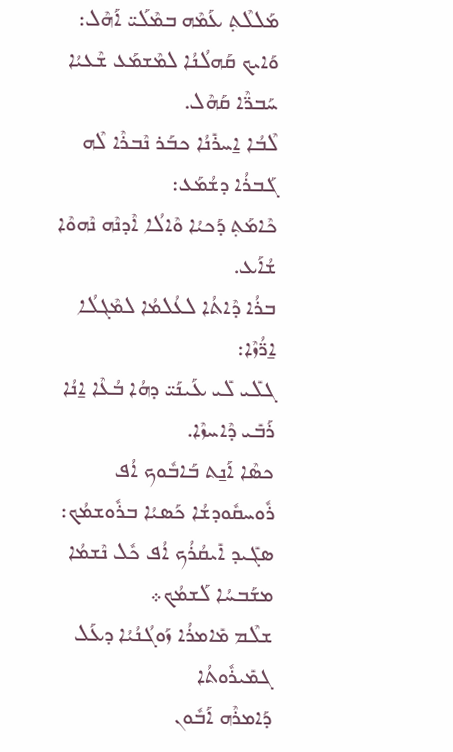ܡܰܠܠܶܬ݂ ܥܰܡܶܗ ܒܡܶܠܰܝ̈ ܐܰܗܶܠ:
ܘܰܐܝܟ ܩܰܗܠܳܢܳܐ ܠܡܶܫܡܰܥ ܫܶܥܝܳܐ ܚܰܒܪ̈ܶܐ ܩܰܗܶܠ.
ܠܶܒܳܐ ܐ̱ܚܪܺܢܳܐ ܟܒܰܪ ܢܶܒܪܶܐ ܠܶܗ ܓܰܒܪܳܐ ܕܫܳܡܰܥ:
ܟܶܐܡܰܬ݂ ܕܰܟܝܳܐ ܘܶܐܠܳܐ ܐܶܕܢܶܗ ܢܶܗܘܶܐ ܫܳܐܰܥ.
ܒܪܳܐ ܕܶܐܬܳܐ ܠܥܳܠܡܳܐ ܠܡܶܓܠܳܐ ܐ̱ܪ̈ܳܙܶܐ:
ܓܠܺܝ ܠܺܝ ܥܰܝܢܰܝ̈ ܕܗܳܐ ܒܳܥܶܐ ܐ̱ܢܳܐ ܪܰܒܺܝ ܕܶܐܚܙܶܐ.
ܟܣܶܐ ܐܰܢ̱ܬ ܒܰܐܒܽܘܟ ܐܳܦ ܪܽܘܚܩܽܘܕܫܳܐ ܟܰܣܝܳܐ ܒܪܽܘܫܡܳܟ:
ܣܓܺܝܕ ܐܺܝܩܳܪܳܟ ܐܳܦ ܟܽܠ ܢܶܫܡܳܐ ܡܫܰܒܚܳܐ ܠܰܫܡܳܟ܀
ܫܠܶܡ ܡܺܐܡܪܳܐ ܙܰܘܓܳܢܳܝܳܐ ܕܥܰܠ ܓܡܺܝܪܽܘܬܳܐ
ܕܰܐܡܪܶܗ ܐܰܒܽܘܢ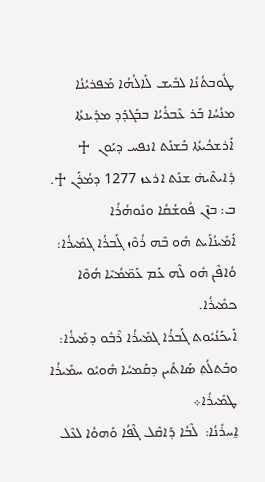ܛܽܘܒܬܳܢܳܐ ܠܒܺܝܫ ܠܰܐܠܳܗܳܐ ܡܰܦܪܝܳܢܳܐ ܡܢܳܚܳܐ ܒܰܪ ܥܶܒܪܳܝܳܐ ܒܒܰܓܕܰܕ ܡܕܺܝܢܬܳܐ ܐܰܪܫܟܳܝܬܳܐ ܒܰܫܢܰܬ ܐܢܦܚ ܕܝܰܘܢ  ♱ ܕܺܐܝܬܶܝܗ̇ ܫܢܰܬ ܐܪܥܙ 1277 ܕܡܳܪܰܢ ♱.
ܒ: ܒܙܶܢ ܦܽܘܫܳܩܳܐ ܘܢܽܘܗܳܪܳܐ
ܐܰܡܺܝܢܳܐܺܝܬ ܗܽܘ ܒܶܗ ܪܳܘܶܙ ܓܰܒܪܳܐ ܓܡܺܝܪܳܐ:
ܘܳܐܦܶܢ ܗܽܘ ܠܶܗ ܥܰܡ ܥܰܡ̈ܡܳܝܶܐ ܗܳܘܶܐ ܟܡܺܝܪܳܐ.
ܐܰܝܟܰܢܳܝܽܘܬ ܓܰܒܪܳܐ ܓܡܺܝܪܳܐ ܪܶܒܽܘ ܕܡܺܝܪܳܐ:
ܘܒܰܬܠܳܬ݂ ܣܰܐܬܺܝܢ ܕܩܰܡܚܳܐ ܗܽܘܝܽܘ ܚܡܺܝܪܳܐ ܛܡܺܝܪܳܐ܀
ܐ̱ܚܪܺܢܳܐ:  ܠܶܒܳܐ ܕܰܐܩܶܠ ܓܶܦܳܐ ܘܰܗܘܳܐ ܠܥܶܠ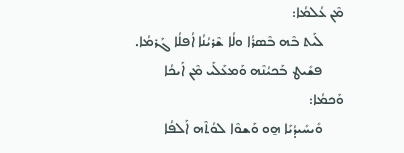ܡܶܢ ܥܳܠܡܳܐ:
      ܠܰܝܬ ܒܶܗ ܒܶܣܪܳܐ ܘܠܳܐ ܫܶܪܝܳܢܳܐ ܐܳܦܠܳܐ ܓܰܪܡܳܐ.
      ܦܫܺܝܛ ܒܰܟܝܳܢܶܗ ܘܰܡܥܰܠܰܝ ܡܶܢ ܐܰܝܟܳܐ ܘܰܟܡܳܐ:
      ܘܺܝܚܺܝܕܳܝܰܐ ܗ̱ܘ ܘܰܫܘܶܐ ܠܘܳܬܶܗ ܐܰܠܦܳܐ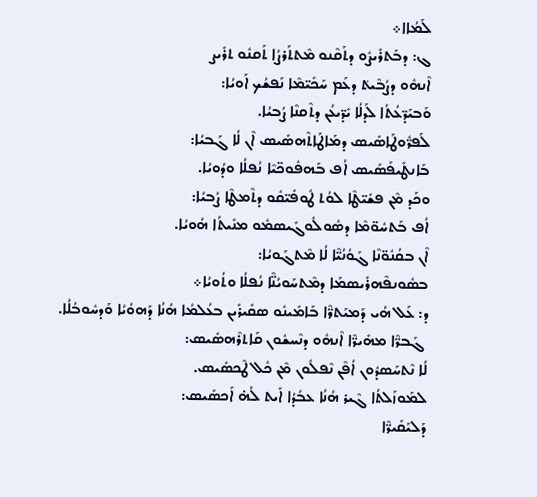ܠܰܡܳܐܐ܀
ܓ: ܕܒܰܬܪܺܝܨܽܘ ܕܬܰܩܶܢܘ ܡܶܬܬܰܪܨܳܐ ܬܰܩܢܽܘ ܬܪܺܝܨ
ܐܶܢܗܽܘ ܕܨܳܒܶܝܬ݁ ܕܥܰܡ ܚܰܟܺܝ̈ܡܶܐ ܢܰܦܫܳܟ ܐܰܘܝܳܐ:
ܘܰܒܝܰܕ̈ܥܳܬܳܐ ܠܰܕܠܳܐ ܝܺܕ̈ܝܥܳܢ ܕܬܶܩܢܶܐ ܨܳܒܝܳܐ.
ܠܰܦܪ̈ܽܘܛܰܐܣܺܝܣ ܕܡܰܐܛܰܐܬܶܗܣܺܝܣ ܐܶܢ ܠܳܐ ܓܰܒܝܳܐ:
ܒܰܐܢܛܺܝܦܰܣܺܝܣ ܐܳܦ ܒܰܗܦܽܘܟ̈ܝܶܐ ܢܳܦܠܳܐ ܘܕܳܘܝܳܐ.
ܘܟܰܕ ܡܶܢ ܦܫܺܝ̈ܛܶܐ ܠܘܳܬ ܛܽܘܦܺܝ̈ܩܽܘ ܕܬܶܡܛܶܐ ܨܳܒܝܳܐ:
ܐܳܦ ܒܰܬܚܽܘ̈ܡܶܐ ܕܣܽܘܠܽܘܓܺܝܣܡܽܘ ܡܢܺܝܬܳܐ ܗܳܘܝܳܐ.
ܐܶܢ ܒܩܳܢܽܘ̈ܢܶܐ ܓܰܘܳܢܳܝ̈ܶܐ ܠܳܐ ܡܶܬܓܰܘܝܳܐ:
ܒܣܽܘܢܦܶܗܪܺܝܣܡܰܐ ܕܡܶܬܚܰܘܝܳܢ̈ܶܐ ܢܳܦܠܳܐ ܘܬܳܘܝܳܐ܀
ܕ: ܥܰܠ ܗܳܝ ܕܰܡܝܰܬܪ̈ܶܐ ܒܰܐܡܺܝܢܽܘ ܣܩܺܝܪܺܝܢ ܒܥܳܠܡܳܐ ܗܳܢܳܐ ܕܰܗܘܳܝܳܐ ܘܰܕܚܽܘܒܳܠܳܐ.
 ܓܰܒܪ̈ܶܐ ܡܗܺܝܪ̈ܶܐ ܐܶܢܗܽܘ ܕܢܶܚܫܽܘܢ ܩܰܐܬܪܶܗܣܺܝܣ:
ܠܳܐ ܢܶܬܚܰܣܕܽܘܢ ܐܳܦܶܢ ܢܶܦܠܽܘܢ ܡܶܢ ܟܽܠ ܛܶܟܣܺܝܣ.
ܠܡܰܘܙܰܠܬܳܐ ܓܶܝܪ ܗܳܢܳܐ ܥܒܳܕܳܐ ܐܺܝܬ ܠܳܗ̇ ܐܰܟܣܺܝܣ:
ܕܰܠܝܰܩܺܝܪ̈ܶܐ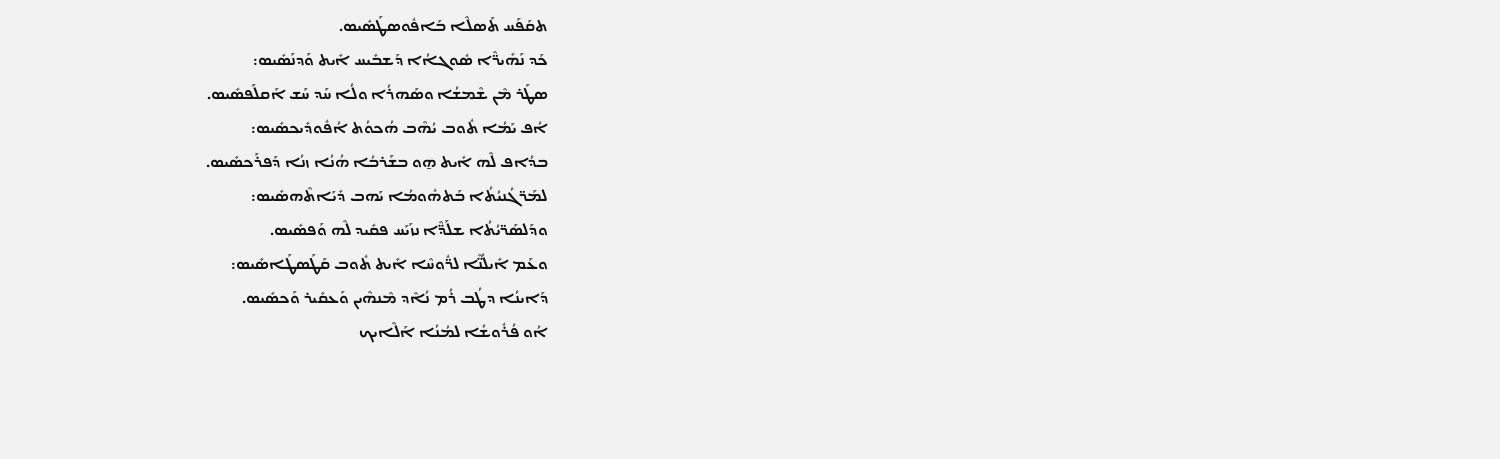ܬܩܰܦܰܚ ܬܰܣܠܶܐ ܒܰܐܦܽܘܣܛܰܣܺܝܣ.
ܟܰܕ ܢܰܗܺܝܪ̈ܶܐ ܣܽܘܓܐܳܐ ܕܰܫܒܺܝܚ ܐܺܝܬ ܘܰܕܢܰܣܺܝܣ:
ܣܛܰܪ ܡܶܢ ܫܶܡܫܳܐ ܘܣܰܗܪܳܐ ܘܠܳܐ ܚܰܕ ܚܰܫ ܐܰܩܠܰܦܣܺܝܣ.
ܐܳܦ ܝܰܡܳܐ ܬܽܘܒ ܝܳܗܶܒ ܗܳܟܘܳܬ ܐܳܦܽܘܕܺܝܟܣܺܝܣ:
ܒܕܳܐܦ ܠܶܗ ܐܺܝܬ ܗ̱ܘ ܒܫܰܪܒܳܐ ܗܳܢܳܐ ܙܢܳܐ ܕܰܦܪܰܟܣܺܝܣ.
ܠܡܰܪ̈ܓܳܢܝܳܬܳܐ ܒܰܬܗܽܘܡܳܐ ܝܰܗܒ ܕܺܝܰܐܬܶܗܣܺܝܣ:
ܘܕܰܠܣܰܪ̈ܝܳܬܳܐ ܫܠܰܕ̈ܶܐ ܢܙܰܝܰܚ ܦܩܺܝܕ ܠܶܗ ܘܰܦܣܺܝܣ.
ܘܥܰܡ ܐܺܝܠܳܢ̈ܶܐ ܠܪ̈ܽܘܚܶܐ ܐܺܝܬ ܬܽܘܒ ܩܰܛܰܣܛܰܐܣܺܝܣ:
ܕܰܐܝܢܳܐ ܕܛܳܒ ܪܳܡ ܢܳܐܶܕ ܡܶܢܗܶܝܢ ܘܰܥܩܺܝܪ ܘܰܟܣܺܝܣ.
ܐܳܘ ܦܳܪܽܘܫܳܐ ܠܡܳܢܳܐ ܐܰܠܶܐܝܟ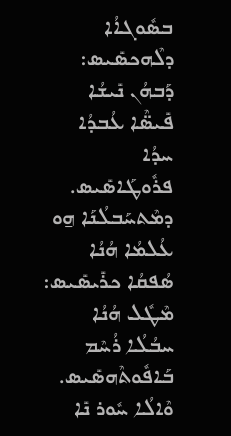ܒܣܽܘܓܐܳܐ ܕܠܶܗܟܣܺܝܣ:
ܕܰܒܗܳܢ ܢܺܝܫܳܐ ܦܺܝܣ̈ܶܐ ܥܳܒܕܳܐ ܚܕܳܐ ܦܪܽܘܛܰܐܣܺܝܣ.
ܕܡܶܬܚܰܒܠܳܢܰܐ ܗ̱ܘ ܥܳܠܡܳܐ ܗܳܢܳܐ ܣܳܦܩܳܐ ܟܪܺܝܣܺܝܣ:
ܡܶܛܽܠ ܗܳܢܳܐ ܚܒܳܠܳܐ ܪܳܚܶܡ ܒܰܐܦܽܘܬܶܗܣܺܝܣ.
ܘܶܐܠܳܐ ܚܽܘܪ ܢܺܐ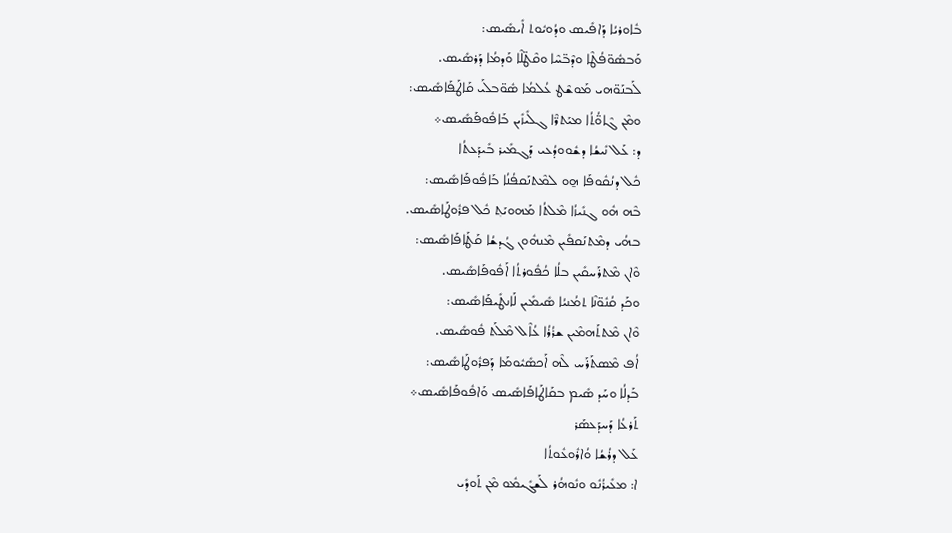ܒܽܐܘܪܝܳܐ ܕܰܐܦܺܝܣ ܘܕܳܘܝܽܘܬ ܐܺܝܣܺܝܣ:
ܘܰܒܣܽܘ̈ܦܳܛܶܐ ܘܕܶܒ̈ܚܶܐ ܘܩܶܛ̈ܠܶܐ ܘܰܕܡܳܐ ܕܰܪܣܺܝܣ.
ܠܰܒܢܰܘ̈ܗܝ ܡܰܘܫܶܛ ܥܳܠܡܳܐ ܣܽܘ̈ܒܠܰܝ ܩܰܐܛܰܦܰܐܣܺܝܣ:
ܘܡܶܢ ܓܶܐܘ̈ܳܬܳܐ ܡܝܰܬܪ̈ܶܐ ܓܠܺܝܙܺܝܢ ܒܰܐܦܽܘܦܰܣܺܝܣ܀
ܕ: ܥܰܠ ܢܺܝܫܳܐ ܕܫܽܘܘܕܳܥܝ ܕܰܓܡܺܝܪ ܒܺܝܕܰܥܬܳܐ
ܟܽܠ ܕܢܳܩܽܘܦܰܐ ܗ̱ܘ ܠܡܶܬܢܰܩܦܳܢܳܐ ܒܰܐܦܽܘܦܰܐܣܺܝܣ:
ܒܶܗ ܗܽܘ ܓܢܺܝܙܳܐ ܡܶܠܬܳܐ ܡܰܗܘܝܰܬ݂ ܟܽܠ ܦܪܽܘܛܰܐܣܺܝܣ.
ܒܗܳܝ ܕܡܶܬܢܰܩܦܺܝܢ ܡܶܢܗܽܘܢ ܓܳܕܫܳܐ ܩܰܛܰܐܦܰܐܣܺܝܣ:
ܘܶܐܢ ܡܶܬܪܰܚܩܺܝܢ ܒܠܳܐ ܟܳܦܽܘܪܬܳܐ ܐܰܦܽܘܦܰܐܣܺܝܣ.
ܘܟܰܕ ܩܳܢܽܘ̈ܢܶܐ ܬܡܳܢܝܳܐ ܣܺܝܡܺܝܢ ܠܰܐܢܛܺܝܦܰܐܣܺܝܣ:
ܘܶܐܢ ܡܶܬܬܰܗܡܶܝܢ ܫܪܳܪܳܐ ܥܳܐܶܠ ܡܶܠܰܬ ܦܽܘܣܺܝܣ.
ܐܳܦ ܡܶܣܬܰܪܰܚ ܠܶܗ ܐܰܟܣܺܝܽܘܡܰܐ ܕܰܦܪܽܘܛܰܐܣܺܝܣ:
ܒܰܕܠܳܐ ܘܚܰܕ ܣܺܝܡ ܒܩܰܐܛܰܐܦܰܐܣܺܝܣ ܘܰܐܦܽܘܦܰܐܣܺܝܣ܀
ܬܰܪܥܳܐ ܕܰܚܕܰܥܣܰܪ
ܥܰܠ ܕܪܳܫܳܐ ܘܳܐܪܽܘܥܽܘܬܳܐ
ܐ: ܡܥܺܝܪܳܢܽܘ ܘܢܽܘܗܳܪ ܠܰܫܓܺܝܡܽܘ ܡܶܢ ܬܰܘܕܺܝ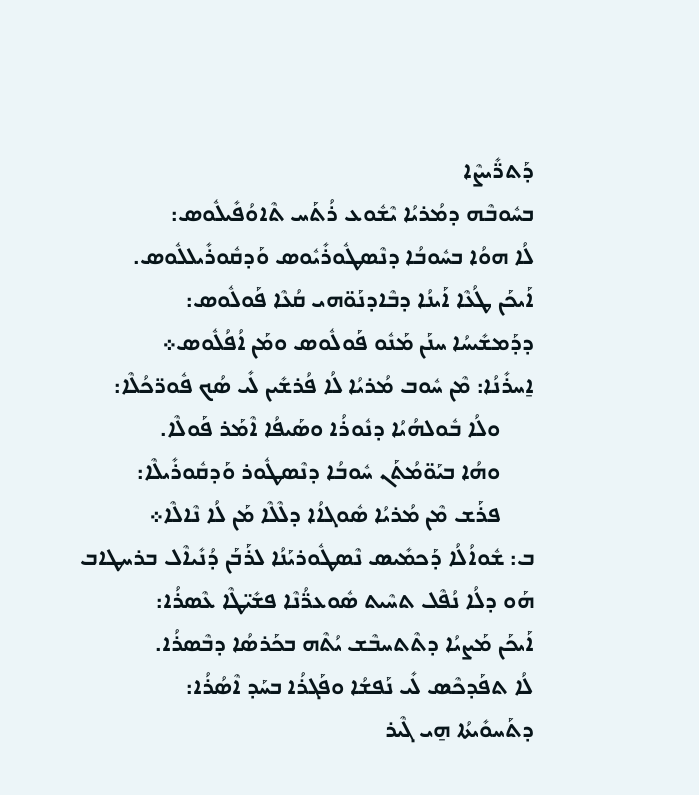ܕܰܬܪ̈ܺܝܨܶܐ
ܒܚܽܘܒܶܗ ܕܡܳܪܝܳܐ ܝܶܫܽܘܥ ܪܳܬܰܚ ܬܶܐܘܳܦܺܝܠܽܘܣ:
ܠܳܐ ܗܘܳܐ ܒܚܽܘܒܳܐ ܕܢܶܣܛܽܘܪܺܝܽܘܣ ܘܰܕܩܽܘܪܺܝܠܠܽܘܣ.
ܐܰܝܟܰܢ ܛܳܥܶܐ ܐܰܝܢܳܐ ܕܒܶܐܕܢܰܘ̈ܗܝ ܩܳܥܶܐ ܦܰܘܠܽܘܣ:
ܕܕܰܡܫܺܝܚܳܐ ܚܢܰܢ ܡܰܢܽܘ ܦܰܘܠܽܘܣ ܘܡܰܢ ܐܳܦܳܠܽܘܣ܀
ܐ̱ܚܪܺܢܳܐ: ܡܶܢ ܚܽܘܒ ܡܳܪܝܳܐ ܠܳܐ ܦܳܪܫܺܝܢ ܠܺܝ ܣܳܟ ܦܽܘܪ̈ܟܳܠܶܐ:
      ܘܠܳܐ ܒܽܘܠܗܳܝܳܐ ܕܢܽܘܪܳܐ ܘܣܰܝܦܳܐ ܐܶܡܰܪ ܦܰܘܠܶܐ.
      ܘܗܳܐ ܒܝܰܘ̈ܡܳܬܰܢ ܚܽܘܒܳܐ ܕܢܶܣܛܽܘܪ ܘܰܕܩܽܘܪܺܝܠܶܐ:
      ܦܪܰܫ ܡܶܢ ܡܳܪܝܳܐ ܣܽܘܓܐܳܐ ܕܠܶܠܶܐ ܡܰܢ ܠܳܐ ܢܶܐܠܶܐ܀
ܒ: ܫܽܘܐܳܠܳܐ ܕܰܟܡܺܝܣ ܢܶܣܛܽܘܪܝܰܢܳܐ ܠܪܰܒܰܢ ܕܳܢܺܝܐܶܠ ܒܪܚܛܐܒ
ܗܰܘ ܕܠܳܐ ܢܳܦܶܠ ܬܚܶܝܬ ܣܽܘܥܪ̈ܳܢܶܐ ܦܫܺܝ̈ܛܶܐ ܥܶܣܪܳܐ:
ܐܰܝܟܰܢ ܡܰܨܝܳܐ ܕܬܶܬܚܒܶܫ ܝܳܬܶܗ ܒܟܰܪܣܳܐ ܕܒܶܣܪܳܐ.
ܠܳܐ ܬܦܰܕܟܶܣ ܠܺܝ ܢܰܦܫܳܐ ܘܦܰܓܪܳܐ ܒܚܰܕ ܐܶܣܳܪܳܐ:
ܕܬܰܚܘܺܝܬܳܐ ܗ̱ܝ ܓܶܝܪ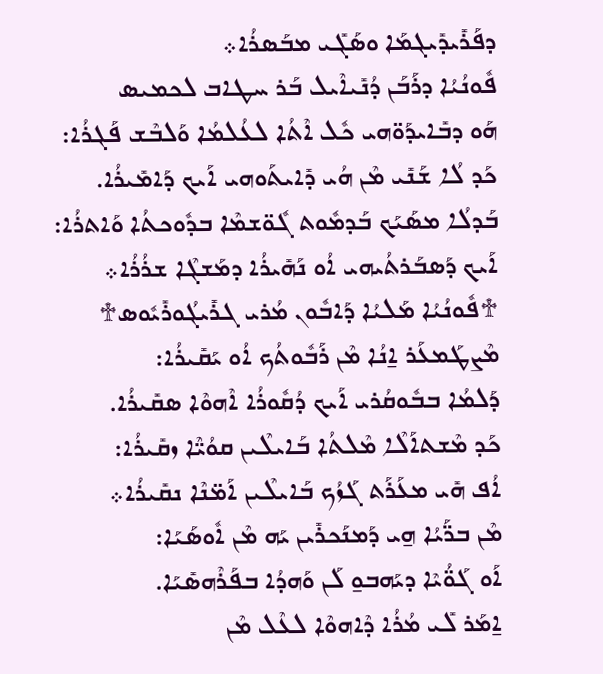ܕܦܰܪܺܝܕܺܝܓܡܰܐ ܘܣܰܓܺܝ ܡܒܰܣܪܳܐ܀
ܦܽܘܢܳܝܳܐ ܕܪܰܒܰܢ ܕܳܢܺܝܐܶܝܠ ܒܰܪ ܚܛܐܒ ܠܟܡܝܣ
ܗܰܘ ܕܒܺܐܝܕܰܘ̈ܗܝ ܟܽܠ ܐܶܬܳܐ ܠܥܳܠܡܳܐ ܘܰܠܒܶܫ ܦܰܓܪܳܐ:
ܟܰܕ ܠܳܐ ܫܰܢܺܝ ܡܶܢ ܗܳܝ ܕܺܐܝܬܰܘܗܝ ܐܰܝܟ ܕܰܐܡܺܝܪܳܐ.
ܒܰܕܠܳܐ ܡܣܰܝܰܟ ܒܰܕܡܽܘܬ ܓܽܘ̈ܫܡܶܐ ܒܕܽܘܟܬܳܐ ܘܰܐܬܪܳܐ:
ܐܰܝܟ ܕܰܣܒܰܪܬܳܝܗܝ ܐܳܘ ܢܰܗܺܝܪܳܐ ܕܡܰܫܓܶܐ ܫܪܳܪܳܐ܀
♱ܦܽܘܢܳܝܳܐ ܡܰܠܝܳܐ ܕܰܐܒܽܘܢ ܡܳܪܝ ܓܪܺܝܓܳܘܪܺܝܽܘܣ♱
ܡܶܨܛܰܡܥܰܪ ܐ̱ܢܳܐ ܡܶܢ ܪܰܒܽܘܬܳܟ ܐܳܘ ܝܰܩܺܝܪܳܐ:
ܕܰܠܡܳܐ ܒܒܽܘܩܳܪܝ ܐܰܝܟ ܕܳܩܽܘܪܳܐ ܐܶܗܘܶܐ ܣܩܺܝܪܳܐ.
ܟܰܕ ܡܶܫܬܐܰܠܶܐ ܡܶܠܬܳܐ ܒܰܐܝܠܶܝܢ ܩܘܳܝ̈ܶܐ ܙܩܺܝܪܳܐ:
ܐܳܦ ܗܺܝ ܡܥܰܪܰܬ ܓܰܙܳܟ ܒܰܐܝܠܶܝܢ ܐܰܡ̈ܢܶܐ ܢܩܺܝܪܳܐ܀
ܡܶܢ ܒܪ̈ܰܝܳܐ ܗ̱ܝ ܕܰܡܢܰܟܪܺܝܢ ܝܰܗ ܡܶܢ ܐܽܘܣܰܝܰܐ:
ܐܰܘ ܓܰܘ̈ܳܝܶܐ ܕܝܰܗܒܘ̱ ܠܰܢ ܘܰܗܕܳܐ ܒܦܰܪܶܗܣܺܝܰܐ.
ܐ̱ܡܰܪ ܠܺܝ ܡܳܪܳܐ ܕܶܐܗܘܶܐ ܠܥܶܠ ܡܶܢ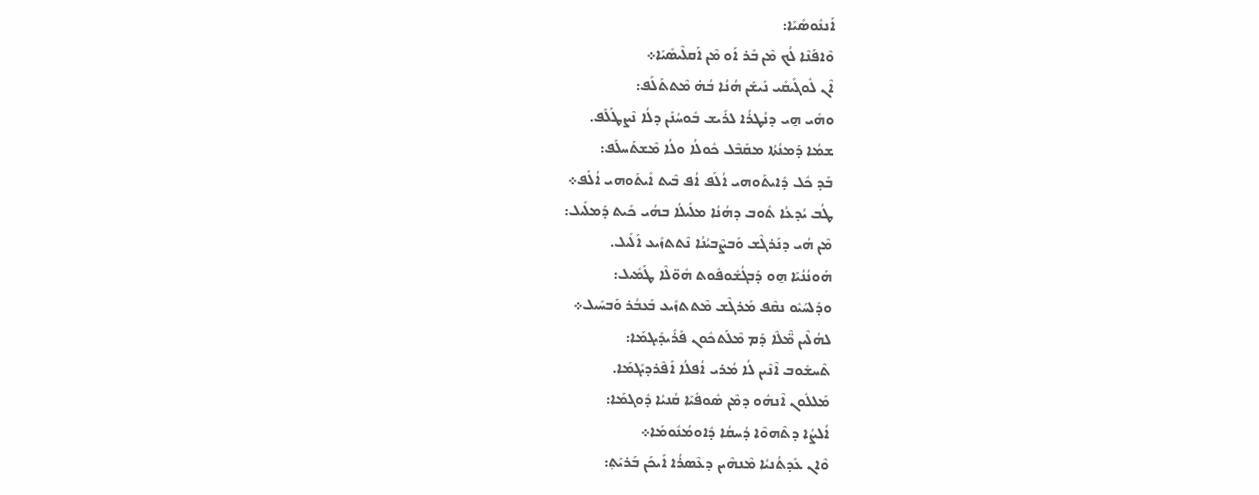ܐܰܢܢܽܘܣܺܝܰܐ:
ܘܶܐܦܰܢܶܐ ܠܳܟ ܡܶܢ ܒܰܪ ܐܰܘ ܡܶܢ ܐܰܩܠܶܝܣܺܝܰܐ܀
ܐܶܢ ܠܽܘܓܺܝܩܺܝ ܢܺܝܫܰܢ ܗܳܢܳܐ ܒܳܗ̇ ܡܶܬܬܰܠܰܦ:
ܘܗܺܝ ܗ̱ܝ ܕܢܳܛܪܳܐ ܠܪܺܝܫ ܒܽܘܚܳܢܰܢ ܕܠܳܐ ܢܶܨܛܰܠܰܦ.
ܫܡܳܐ ܕܰܡܢܳܬܳܐ ܡܩܰܒܶܠ ܟܽܘܠܳܐ ܘܠܳܐ ܡܶܫܬܰܚܠܰܦ:
ܒܰܕ ܟܽܠ ܕܺܐܝܬܰܘܗܝ ܐܳܠܰܦ ܐܳܦ ܒܶܝܬ ܐܺܝܬܰܘܗܝ ܐܳܠܰܦ܀
ܛܳܒ ܝܳܕܥܳܐ ܬܽܘܒ ܕܗܳܢܳܐ ܡܠܺܝܠܳܐ ܒܗܳܝ ܟܺܝܬ ܕܰܡܠܺܝܠ:
ܡܶܢ ܗܳܝ ܕܢܰܪܓܶܫ ܘܰܒܨܶܒܝܳܢܳܐ ܢܶܬܬܙܺܝܥ ܐܰܠܺܝܠ.
ܗܰܘܢܳܢܳܝܰܐ ܗ̱ܘ ܕܰܒܓܳܫܽܘܦܽܘܬ ܗܽܘ̈ܠܶܐ ܛܰܡܺܝܠ:
ܘܕܰܠܚܰܝܽܘ ܢܩܶܦ ܡܰܪܓܶܫ ܡܶܬܬܙܺܝܥ ܒܰܥܒܳܪ ܘܰܒܚܺܝܠ܀
ܠܗܳܠܶܝܢ ܡ̈ܶܠܶܐ ܕܰܡ ܡܶܠܰܬܟܽܘܢ ܦܰܪܺܝܕܺܝܓܡܰܐ:
ܬܶܚܫܽܘܒ ܐܶܢܶܝܢ ܠܳܐ ܡܳܪܝ ܐܳܦܠܳܐ ܐܰܦܶܪܕܝܺܓܡܰܐ.
ܡܰܠܠܽܘܢ ܐܶܢܗܽܘ ܕܡܶܢ ܣܽܘܦܺܝܰܐ ܩܳܢܝܳܐ ܕܽܘܓܡܰܐ:
ܐܳܠܨܳܐ ܕܬܶܗܘܶܐ ܕܳܚܩܳܐ ܕܽܐܘܡܳܢܽܘܡܰܐ܀
ܘܶܐܢ ܥܺܕܬܳܢܝܳܐ ܡܶܢܗܶܝܢ ܕܥܶܣܪܳܐ ܐܰܝܟܰܢ ܒܰܪܝܰܬ݂: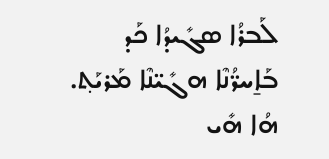ܠܰܒܪܳܐ ܣܓܺܝܕܳܐ ܟܰܕ ܒܰܐ̱ܚܪ̈ܳܢܶܐ ܗܓܺܝ̈ܢܶܐ ܡܰܪܝܰܬ݂.
ܗܳܐ ܗܺܝ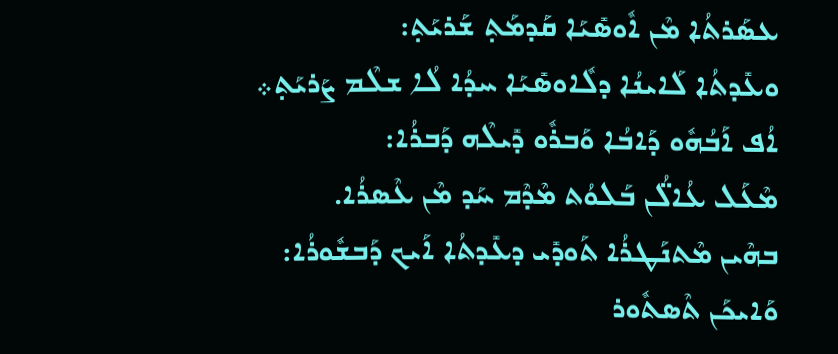ܥܣܰܪܬܳܐ ܡܶܢ ܐܽܘܣܺܝܰܐ ܩܰܕܡܰܬ݂ ܫܰܪܝܰܬ݂:
ܘܥܺܕܬܳܐ ܠܰܐܝܢܳܐ ܕܠܽܐܘܣܺܝܰܐ ܚܕܳܐ ܠܳܐ ܫܠܶܡ ܨܰܪܝܰܬ݂܀
ܐܳܦ ܐܰܒܳܗܽܘ ܕܰܐܒܳܐ ܘܰܒܪܽܘ ܕܺܝܠܶܗ ܕܰܒܪܳܐ:
ܡܶܥܰܠ ܥܳܐܠ̈ܳܢ ܒܰܠܘܳܬ ܡܶܕܶܡ ܚܰܕ ܡܶܢ ܥܶܣܪܳܐ.
ܒܗܶܝܢ ܡܶܬܢܰܛܪܳܐ ܬܰܘܕܺܝ ܕܥܺܕܬܳܐ ܐܰܝܟ ܕܰܒܫܽܘܪܳܐ:
ܘܰܐܝܟܰܢ ܬܶܣܬܽܘܪ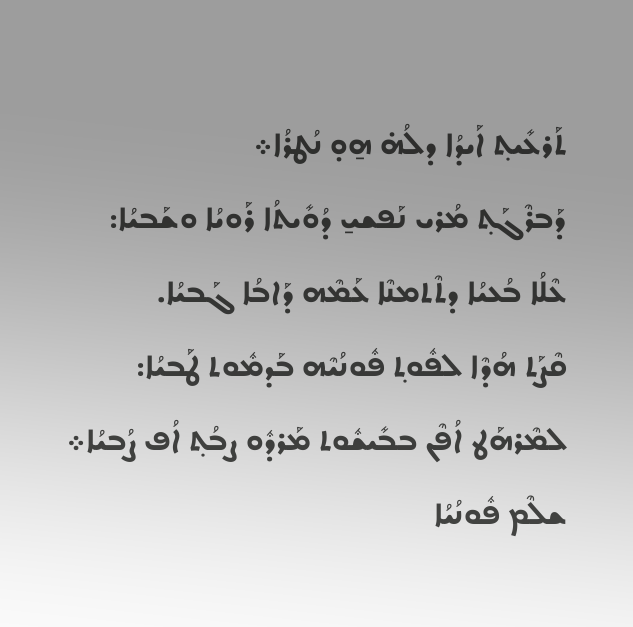ܬܰܪܥܺܝܬ݂ ܐܰܝܕܳܐ ܕܠܳܗ̇ ܗ̱ܘ̣ ܢܳܛܪܳܐ܀
ܕܰܒܪܶܓܰܬ݂ ܡܳܪܝ ܢܰܦܫܝ̱ ܕܳܘܺܝܬܳܐ ܪܰܘܝܳܐ ܘܫܰܒܝܳܐ:
ܥܶܠܳܐ ܒܳܥܝܳܐ ܕܬܶܬܡܢܶܐ ܥܰܡܶܗ ܕܰܐܒܳܐ ܓܰܒܝܳܐ.
ܩܶܨܰܬ ܗܳܕܶܐ ܠܦܽܘܬ݂ ܦܽܘܢܳܝܶܗ ܒܰܕܡܽܘܬ ܛܰܒܝܳܐ:
ܠܡܶܪܗܰܛ ܐܳܦܶܢ ܒܒܺܝܫܽܘܬ ܡܰܪܕܽܘ ܨܒܳܬ݂ ܐܳܦ ܨܳܒܝܳܐ܀
ܫܠܶܡ ܦܽܘܢܳܝܳܐ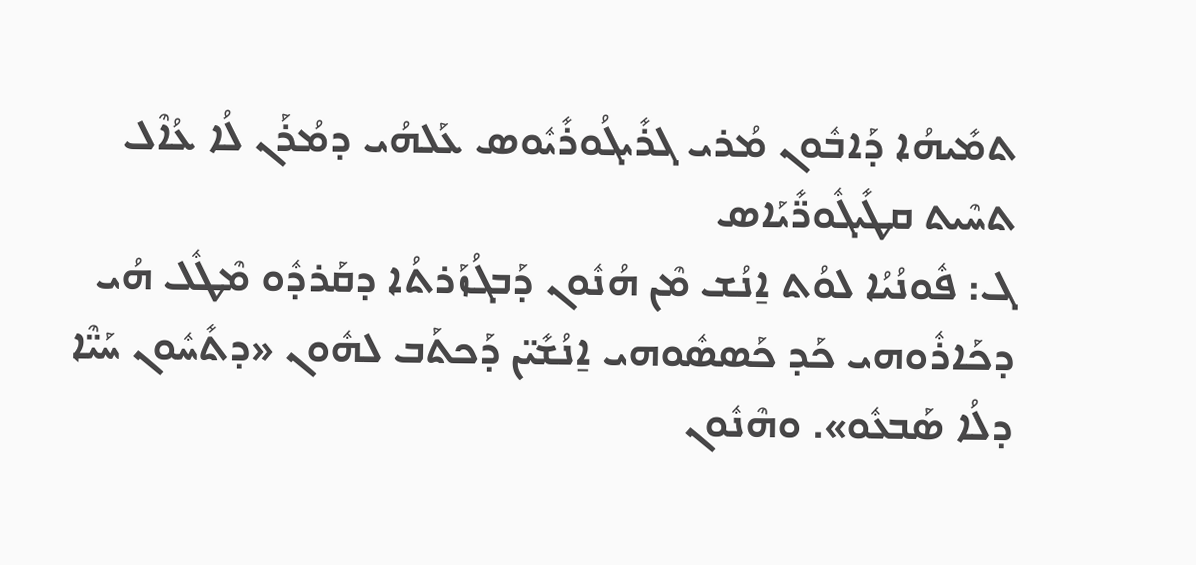ܬܡܺܝܗܳܐ ܕܰܐܒܽܘܢ ܡܳܪܝ ܓܪܺܝܓܳܘܪܺܝܽܘܣ ܥܰܠܗܳܝ ܕܡܳܪܰܢ ܠܳܐ ܥܳܐܶܠ ܬܚܶܝܬ ܩܛܺܝܓܽܘܪ̈ܺܝܰܐܣ
ܓ: ܦܽܘܢܳܝܳܐ ܠܘܳܬ ܐ̱ܢܳܫ ܡܶܢ ܗܳܢܽܘܢ ܕܰܒܓܳܙܰܪܬܳܐ ܕܩܰܪܕܽܘ ܡܶܛܽܠ ܗܳܝ ܕܟܰܐܪܽܘܗܝ ܟܰܕ ܟܰܣܣܽܘܗܝ ܐ̱ܢܳܫܺܝ̈ܢ ܕܰܟܬܰܒ ܠܗܽܘܢ «ܕܬܺܚܽܘܢ ܚܰܝ̈ܶܐ ܕܠܳܐ ܣܰܒܥܽܘ». ܘܗܶܢܽܘܢ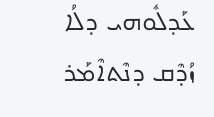ܥܰܕܠܽܘܗܝ ܕܠܳܐ ܙܳܕܶܩ ܕܢܶܬܐܶܡܰܪ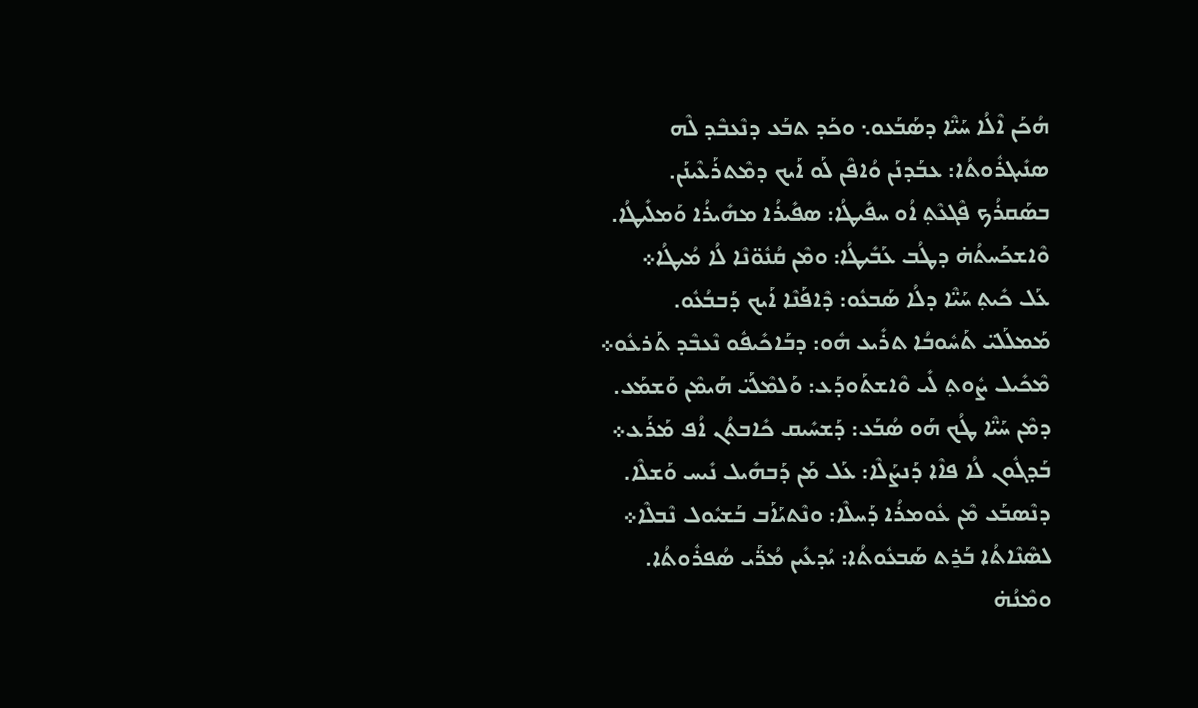ܗܳܟܰܢ ܐܶܠܳܐ ܚܰܝ̈ܶܐ ܕܣܰܒܰܥܘ܆ ܘܟܰܕ ܬܒܰܥ ܕܢܶܥܒܶܕ ܠܶܗ ܣܢܺܝܓܪܽܘܬܳܐ: ܥܒܰܕܢܰܢ ܘܳܐܦܶܢ ܠܰܘ ܐܰܝܟ ܕܡܶܬܪܰܥܶܝܢܰܢ.
ܒܣܰܩܪܳܟ ܦܶܓܥܶܬ݂ ܐܳܘ ܚܦܺܝܛܳܐ: ܣܦܺܝܪܳܐ ܡܗܺܝܪܳܐ ܘܰܡܠܺܝܛܳܐ.
ܘܶܐܫܟܰܚܬܳܗ̇ ܕܛܳܒ ܥܰܒܺܝܛܳܐ: ܘܡܶܢ ܩܳܢܽܘ̈ܢܶܐ ܠܳܐ ܡܳܝܛܳܐ܀
ܥܰܠ ܟܺܝܬ݂ ܚܰܝ̈ܶܐ ܕܠܳܐ ܣܰܒܥܽܘ: ܕܶܐܦܰܢܶܐ ܐܰܝܟ ܕܰܒܒܳܥܽܘ.
ܡܰܡܠܰܠܝ̈ ܬܰܚܽܘܒܳܐ ܬܪܺܝܥ ܗܽܘ: ܕܒܰܐܟܺܝܦܽܘ ܢܶܥܒܶܕ ܬܰܪܥܽܘ܀
ܡܶܟܺܝܠ ܨܽܘܬ݂ ܠܺܝ ܘܶܐܫܬܰܘܕܰܥ: ܘܰܠܡܶܠܰܝ̈ ܗܰܝܡܶܢ ܘܰܫܡܰܥ.
ܕܡܶܢ ܚܰܝ̈ܶܐ ܛܳܟ ܗܰܘ ܣܳܒܰܥ: ܕܰܫܚܺܝܩ ܟܺܐܒܬܳܢ ܐܳܦ ܡܰܪܰܥ܀
ܒܰܕܓܽܘܢ ܠܳܐ ܦܐܶܐ ܕܰܢܨܰܠܶܐ: ܥܰܠ ܡܰܢ ܕܰܒܗܺܝܠ ܢܺܝܚ ܘܰܫܠܶܐ.
ܕܢܶܣܒܰܥ ܡܶܢ ܥܽܘܡܪܳܐ ܕܰܚܠܶܐ: ܘܢܶܬܝܰܐܰܒ ܒܰܫܝܽܘܠ ܢܶܒܠܶܐ܀
ܠܣܶܢܶܐܬܳܐ ܒܰܪ̱ܬ ܣܰܒܥܽܘܬܳܐ: ܝܳܕܥܺܝܢ ܡܳܪ̈ܰܝ ܣܳܦܪܽܘܬܳܐ.
ܘܡܶܢܳܗ̇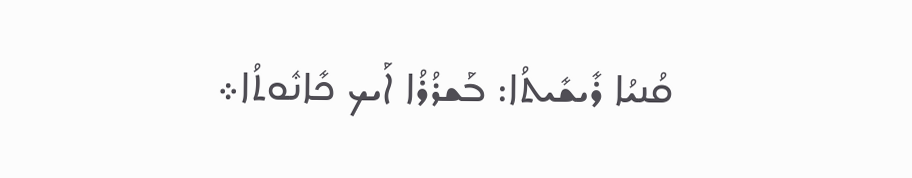ܩܳܢܝܳܐ ܪܺܝܫܺܝܬܳܐ: ܒܰܫܪܳܪܳܐ ܐܰܝܟ ܟܺܐܢܽܘܬܳܐ܀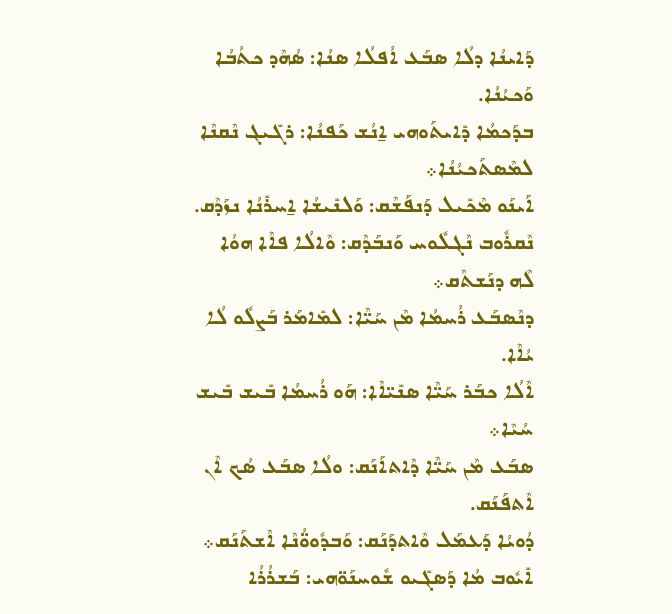ܕܰܐܝܢܳܐ ܕܠܳܐ ܣܒܰܥ ܐܳܦܠܳܐ ܣܢܳܐ: ܣܳܗܶܕ ܟܬܳܒܳܐ ܘܰܟܝܳܢܳܐ.
ܒܕܰܟܡܳܐ ܕܺܐܝܬܰܘܗܝ ܐ̱ܢܳܫ ܟܰܦܢܳܐ: ܪܓܺܝܓ ܢܶܩܢܶܐ ܠܡܶܣܬܰܟܝܳܢܳܐ܀
ܐܰܝܢܰܘ ܡܶܟܺܝܠ ܕܰܢܦܰܫܶܩ: ܘܰܠܢܺܝܫܳܐ ܐ̱ܚܪܺܢܳܐ ܢܙܰܕܶܩ.
ܢܶܩܪܽܘܒ ܢܶܓܠܽܘܚ ܘܰܢܒܰܕܶܩ: ܘܶܐܠܳܐ ܦܐܶܐ ܗܘܳܐ ܠܶܗ ܕܢܰܫܬܶܩ܀
ܕܢܶܣܒܰܥ ܪܳܚܡܳܐ ܡܶܢ ܚܰܝ̈ܶܐ: ܠܡܺܐܡܰܪ ܒܰܨܠܽܘ ܠܳܐ ܝܳܐܶܐ.
ܐܶܠܳܐ ܟܒܰܪ ܚܰܝ̈ܶܐ ܣܢܺܝ̈ܐܶܐ: ܗܰܘ ܪܳܚܡܳܐ ܒܺܝܫ ܒܺܝܫ ܚܳܝܶܐ܀
ܣܒܰܥ ܡܶܢ ܚܰܝ̈ܶܐ ܕܶܐܬܐܰܢܰܩ: ܘܠܳܐ ܣܒܰܥ ܣܳܟ ܐܶܢ ܐܶܬܦܰܢܰܩ.
ܕܳܘܝܳܐ ܕܰܥܡܰܠ ܘܶܐܬܕܰܢܰܩ: ܘܰܒܕܽܘܘ̈ܳܢܶܐ ܐܶܫܬܰܢܰܩ܀
ܐܺܝܽܘܒ ܡܳܐ ܕܰܣܓܺܝܘ ܫܽܘܚܢܰܘ̈ܗܝ: ܒܰܫܪܳܪܳܐ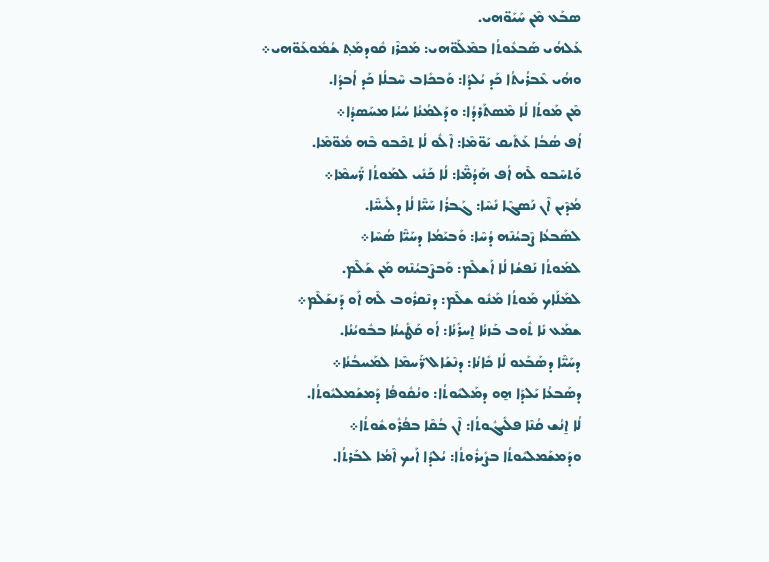ܣܒܰܥ ܡܶܢ ܚܰܝܰܘ̈ܗܝ.
ܥܰܠܗܳܝ ܣܰܒܥܽܘܬܳܐ ܒܡܶܠܰܘ̈ܗܝ: ܡܰܟܪܶܙ ܩܽܘܕܡܰܬ݂ ܫܳܡܽܘܥܰܘ̈ܗܝ܀
ܘܗܳܝ ܥܶܒܪܳܝܬܳܐ ܟܰܕ ܝܳܠܕܳܐ: ܘܰܒܟܺܐܒ ܚܶܒܠܳܐ ܟܰܕ ܐܳܒܕܳܐ.
ܡܶܢ ܡܰܘܬܳܐ ܠܳܐ ܡܶܣܬܰܪܕܳܐ: ܘܕܰܠܡܳܢܳܐ ܚܳܝܳܐ ܡܚܰܣܕܳܐ܀
ܐܳܦ ܣܳܒܳܐ ܥܰܬܺܝܩ ܝܰܘ̈ܡܶܐ: ܐܶܠܽܘ ܠܳܐ ܬܟܶܒܘ ܒܶܗ ܡܽܘ̈ܡܶܐ.
ܘܰܬܚܶܒܘ ܠܶܗ ܐܳܦ ܗܰܕܳܡ̈ܶܐ: ܠܳܐ ܟܰܢܺܝ ܠܡܰܘܬܳܐ ܪ̈ܰܚܡܶܐ܀
ܡܳܕܶܝܢ ܐܶܢ ܢܰܣܓܶܐ ܢܺܚܶܐ: ܓܰܒܪܳܐ ܚܰܝ̈ܶܐ ܠܳܐ ܕܠܺܝܚ̈ܶܐ.
ܠܣܰܒܥܳܐ ܨܶܒܝܳܢܶܗ ܕܳܚܶܐ: ܘܰܒܝܰܡܳܐ ܕܚܰܝ̈ܶܐ ܣܳܚܶܐ܀
ܠܡܰܘܬܳܐ ܢܰܦܫܳܐ ܠܳܐ ܐܰܫܠܶܡ: ܘܰܒܨܶܒܝܳܢܶܗ ܡܰܢ ܫܰܠܶܡ.
ܠܡܰܠܰܐܟ ܡܰܘܬܳܐ ܡܰܢܽܘ ܫܠܶܡ: ܕܢܶܩܪܽܘܒ ܠܶܗ ܐܰܘ ܕܰܢܫܰܠܶܡ܀
ܫܡܰܥ ܢܺܐ ܬܽܘܒ ܒܰܙܢܳܐ ܐ̱ܚܪܺܢܳܐ: ܐܳܘ ܩܰܛܺܝܢܳܐ ܒܒܽܘܝܳܢܳܐ.
ܕܚܰܝ̈ܶܐ ܕܣܰܒܰܥܘ ܠܳܐ ܟܺܐܢܳܐ: ܕܢܶܫܰܐܠ ܪ̈ܰܚܡܶܐ ܠܡܰܚܒܳܢܳܐ܀
ܕܣܰܒܥܳܐ ܝܰܠܕܰܐ ܗ̱ܘ ܕܡܰܠܝܽܘܬܳܐ: ܘܢܳܩܽܘܦܳܐ ܕܰܡܫܰܡܠܝܽܘܬܳܐ.
ܠܳܐ ܐ̱ܢܳܫ ܩܳܢܶܐ ܦܠܺܝܓܽܘܬܳܐ: ܐܶܢ ܒܳܩܶܐ ܒܦܳܪܽܘܫܽܘܬܳܐ܀
ܘܕܰܡܫܰܡܠܝܽܘܬܳܐ ܒܨܺܝܪܽܘܬܳܐ: ܝܳܠܕܳܐ ܐܰܝܟ ܐܶܡܳܐ ܠܒܰܪܬܳܐ.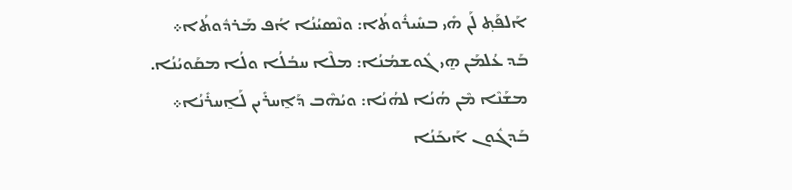ܐܰܠܦܰܬ݂ ܠܰܢ ܗܺܝ ܒܚܺܝܪܽܘܬܳܐ: ܘܢܶܣܝܳܢܳܐ ܐܳܦ ܡܰܪܕܽܘܬܳܐ܀
ܒܰܕ ܥܳܠܡܰܢ ܗ̱ܝ ܓܽܘܫܡܳܢܳܐ: ܡܠܶܐ ܚܒܳܠܳܐ ܘܠܳܐ ܡܩܰܘܝܳܢܳܐ.
ܡܫܰܢܶܐ ܡܶܢ ܗܳܢܳܐ ܠܗܳܢܳܐ: ܘܝܳܗܶܒ ܕܰܐ̱ܚܪܺܝܢ ܠܰܐ̱ܚܪܺܢܳܐ܀
ܒܰܕܓܽܘܢ ܐܰܝܟܰܢܳܐ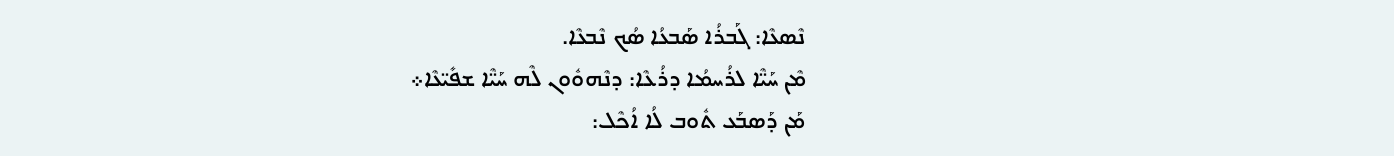ܢܶܣܥܶܐ: ܓܰܒܪܳܐ ܣܰܒܥܳܐ ܣܳܟ ܢܶܒܥܶܐ.
ܡܶܢ ܚܰܝ̈ܶܐ ܠܪܳܚܡܳܐ ܕܪܳܥܶܐ: ܕܢܶܗܘܽܘܢ ܠܶܗ ܚܰܝ̈ܶܐ ܫܦܺܝ̈ܥܶܐ܀
ܡܰܢ ܕܰܣܒܰܥ ܬܽܘܒ ܠܳܐ ܐܳܟܶܠ: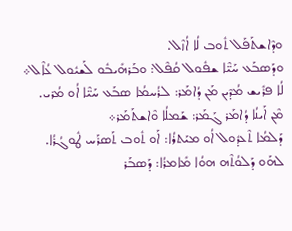ܘܕܶܐܫܬܰܦܰܠ ܬܽܘܒ ܠܳܐ ܐܳܙܶܠ.
ܘܕܰܣܒܰܥ ܚܰܝ̈ܶܐ ܫܦܽܘܠ ܩܳܦܶܠ: ܘܒܰܪܗܺܝܒܽܘ ܠܰܫܝܽܘܠ ܥܳܐܶܠ܀
ܠܳܐ ܦܪܺܝܫ ܡܳܕܶܝܢ ܡܰܢ ܕܳܐܡܰܪ: ܠܪܳܚܡܳܐ ܣܒܰܥ ܚܰܝ̈ܶܐ ܐܳܘ ܡܳܪܝ.
ܡܶܢ ܐܰܝܢܳܐ ܕܳܐܡܰܪ ܓܰܡܰܪ: ܫܰܡܠܳܐ ܘܶܐܫܬܰܡܰܪ܀
ܕܰܠܡܳܐ ܬܶܥܕܽܘܠ ܐܳܘ ܡܝܰܬܪܳܐ: ܐܰܘ ܬܽܘܒ ܬܰܣܪܰܚ ܛܽܘܓܳܪܳܐ.
ܠܗܰܘ ܕܰܠܘܳܬܶܗ ܗܘܳܐ ܡܺܐܡܪܳܐ: ܕܰܣܒܰܪ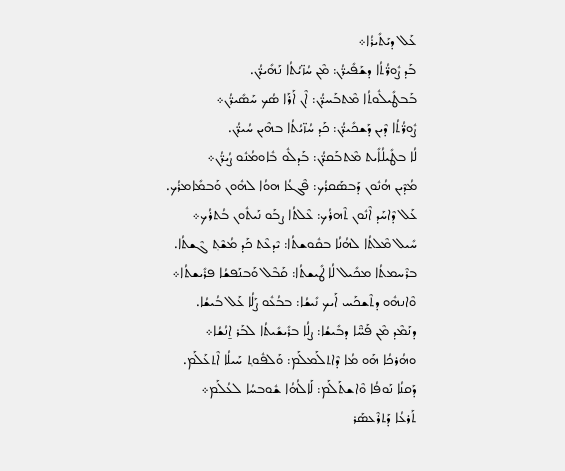ܥܰܠ ܕܝܰܬܺܝܪܳܐ܀
ܒܰܕ ܨܽܘܪ̈ܳܬܳܐ ܕܫܰܦܺܝܪ̈ܳܢ: ܡܶܢ ܚܳܙ̈ܝܳܬܳܐ ܢܰܗܺܝܪ̈ܳܢ.
ܒܰܒܛܺܝܠܽܘܬܳܐ ܡܶܬܒܰܚܪ̈ܳܢ: ܐܶܢ ܐܰܪܰܐ ܣܳܟ ܚܰܣܺܝܪ̈ܳܢ܀
ܨܽܘܪ̈ܳܬܳܐ ܕܶܝܢ ܕܰܫܟܺܝܪ̈ܳܢ: ܟܰܕ ܚܳܙ̈ܝܳܬܳܐ ܒܗܶܝܢ ܚܳܝܪ̈ܳܢ.
ܠܳܐ ܒܛܺܝܠܳܐܺܝܬ ܡܶܬܒܰܩܪ̈ܳܢ: ܒܰܕܠܽܘ ܒܽܐܘܡܳܢܽܘ ܨܳܝܪ̈ܳܢ܀
ܡܳܕܶܝܢ ܗܳܢܽܘܢ ܕܰܒܣܰܩܪܳܟ: ܦܶܓܥܳܐ ܗܘܳܐ ܠܗܽܘܢ ܘܰܒܡܺܐܡܪܳܟ.
ܥܰܠ ܕܶܐܚܰܕ ܐܶܢܽܘܢ ܬܶܗܪܳܟ: ܥܶܠܬܳܐ ܨܒܰܘ ܢܰܝܬܽܘܢ ܒܳܬܪܳܟ܀
ܚܺܝܠ ܡܶܠܬܳܐ ܠܗܳܢܳܐ ܒܩܽܘܫܬܳܐ: ܝܶܕܥܶܬ ܟܰܕ ܡܳܫܶܬ݂ ܓܶܫܬܳܐ.
ܒܪܶܚܡܬܳܐ ܡܟܺܝܠ ܠܳܐ ܛܺܝܫܬܳܐ: ܩܰܒܶܠ ܘܰܒܢܰܦܫܳܐ ܦܪܺܝܫܬܳܐ܀
ܘܶܐܢܗܽܘ ܕܬܶܫܟܰܚ ܐܰܝܟ ܢܺܝܫܳܐ: ܒܒܳܥܽܘ ܨܰܠܳܐ ܥܰܠ ܒܳܝܫܳܐ.
ܕܢܰܡܶܕ ܡܶܢ ܦܰܚ̈ܶܐ ܕܒܺܝܫܳܐ: ܨܠܳܐ ܒܪܺܝܫܺܝܬܳܐ ܠܒܰܪ ܐ̱ܢܳܫܳܐ܀
ܘܗܳܪܟܳܐ ܗܰܘ ܡܳܐ ܕܶܐܬܠܰܡܠܰܡ: ܘܰܠܦܽܘܬ݂ ܚܰܝܠܳܐ ܐܶܬܥܰܠܰܡ.
ܕܰܩܢܳܐ ܢܰܘܦܳܐ ܘܶܐܫܬܰܠܰܡ: ܠܰܐܠܳܗܳܐ ܫܽܘܒܚܳܐ ܠܥܳܠܰܡ܀
ܬܰܪܥܳܐ ܕܰܬܪܶܥܣܰܪ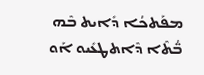ܡܦܰܬܟܳܐ ܕܺܐܝܬ ܒܶܗ ܒ̈ܳܬܶܐ ܕܶܐܬܛܥܺܝܘ ܐܰܘ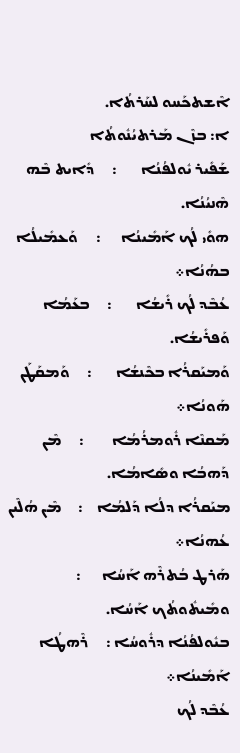ܐܶܫܬܟܰܚܘ ܠܚܰܪܬܳܐ.
ܐ: ܒܙܶܢ ܡܰܪܬܝܳܢܽܘܬܳܐ
ܫܰܦܺܝܪ ܝܽܘܠܦܳܢܳܐ       :     ܕܺܐܝܬ ܒܶܗ ܗܶܢܝܳܢܳܐ.
ܗܘܺܝ ܠܳܟ ܐܰܡܺܝܢܳܐ      :     ܘܰܥܡܺܝܠܳܐ ܒܗܳܢܳܐ܀
ܥܳܒܶܕ ܠܳܟ ܪܺܝܫܳܐ       :     ܒܥܰܡܳܐ ܘܰܦܪܺܝܫܳܐ.
ܘܰܡܝܰܩܪܳܐ ܒܟܶܢܫܳܐ       :     ܘܰܡܩܰܛܰܢ ܗܰܘܢܳܐ܀
ܡܰܩܢܶܐ ܪܽܘܡܪܳܡܳܐ        :     ܡܶܢ ܕܰܗܒܳܐ ܘܣܺܐܡܳܐ.
ܡܝܰܩܪܳܐ ܕܠܳܐ ܕܰܠܡܳܐ    :     ܡܶܢ ܗܳܠܶܝܢ ܥܳܗܢܳܐ܀
ܗܰܪܛ ܒܳܬܪܶܗ ܐܰܚܳܐ      :     ܘܡܺܝܬܽܘܬܳܟ ܐܰܚܳܐ.
ܒܝܽܘܠܦܳܢܳܐ ܕܪܽܘܚܳܐ :     ܪܶܗܛܳܐ ܐܰܡܺܝܢܳܐ܀
ܥܳܒܶܕ ܠܳܟ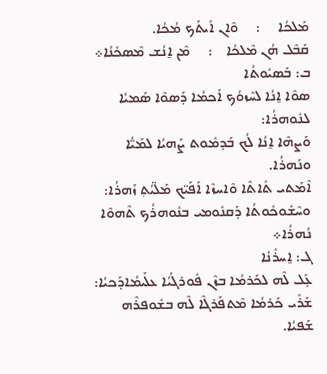ܡܰܠܟܳܐ     :     ܘܶܐܢ ܐܺܝܬܰܟ ܡܳܟܳܐ.
ܩܰܒܶܠ ܗܳܢ ܡܶܠܟܳܐ    :     ܡܶܢ ܐ̱ܢܳܫ ܡܶܣܟܺܢܳܐ܀
ܒ: ܒܰܣܝܽܘܬܳܐ
ܣܘܶܐ ܐ̱ܢܳܐ ܠܚܶܙܘܳܟ ܐܰܟܡܳܐ ܕܰܣܘܶܐ ܣܰܡܝܳܐ ܠܢܽܘܗܪܳܐ:
ܘܰܨܗܶܐ ܐ̱ܢܳܐ ܠܳܟ ܒܰܕܡܽܘܬ ܨܰܗܝܳܐ ܠܡܰܝ̈ܳܐ ܘܢܰܗܪܳܐ.
ܐܶܡܰܬܝ ܬܺܐܬܶܐ ܘܶܐܚܙܶܐ ܐܰܦܰܝ̈ܟ ܡܰܠ̈ܝܳܬ݂ ܙܰܗܪܳܐ:
ܘܚܶܫܽܘܟܽܘܬܳܐ ܕܰܩܢܽܘܡܝ ܒܢܽܘܗܪܳܟ ܬܶܗܘܶܐ ܢܳܗܪܳܐ܀
ܓ: ܐ̱ܚܪܺܢܳܐ
ܥ̣ܰܠ ܠܶܗ ܠܟܰܪܡܳܐ ܒܙܶܢ ܦܽܘܪܓܳܝܳܐ ܥܠܰܝܡܳܐܕܰܟܝܳܐ:
ܫܰܪܺܝ ܟܰܪܡܳܐ ܡܶܬܦܰܪܓܶܐ ܠܶܗ ܒܫܽܘܦܪܶܗ ܫܰܦܝܳܐ.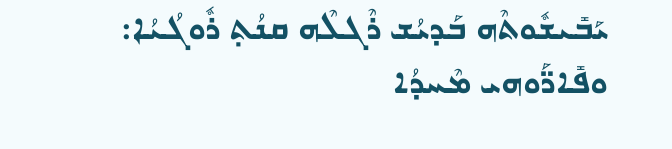ܝܰܒܺܝܫܽܘܬܶܗ ܒܰܕܝܳܫ ܪܶܓܠܶܗ ܩܢܳܬ݂ ܪܽܘܓܳܝܳܐ:
ܘܦܺܐܪ̈ܰܘܗܝ ܡܶܚܕܳܐ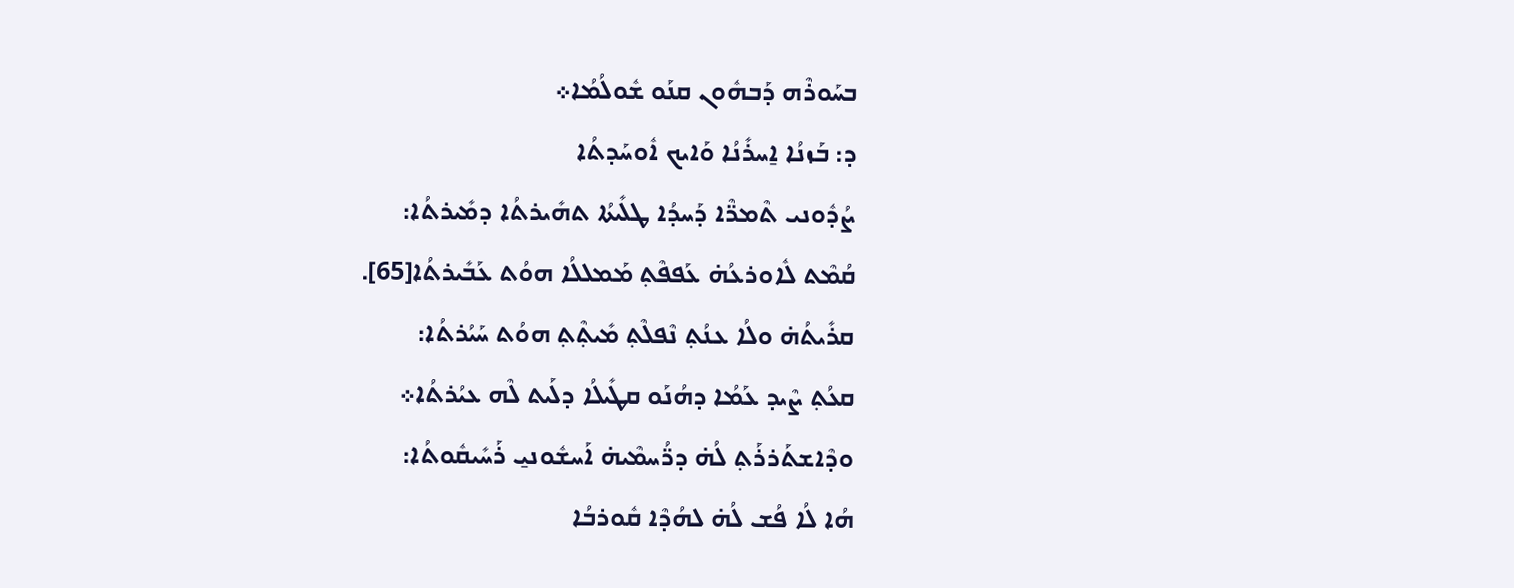ܒܚܰܘܪܶܗ ܕܰܒܗܽܘܢ ܩܢܰܘ ܫܽܘܠܳܡܳܐ܀
ܕ: ܒܰܙܢܳܐ ܐ̱ܚܪܺܢܳܐ ܘܰܐܝܟ ܐܽܘܚܰܕܬܳܐ
ܨܳܕܽܘܢܝ ܬܶܡܪ̈ܶܐ ܕܰܚܕܳܐ ܛܠܺܝܬܳܐ ܬܗܺܝܪܬܳܐ ܕܡܺܝܪܬܳܐ:
ܩܳܡܶܬ ܠܽܐܘܪܥܳܗ̇ ܥܰܦܦܶܬ݂ ܡܰܡܠܠܳܐ ܗܘܳܬ ܥܰܒܺܝܪܬܳܐ[65].
ܩܪܺܝܬܳܗ̇ ܘܠܳܐ ܥܢܳܬ݂ ܢܶܦܠܶܬ݂ ܡܺܝܬ݂ܶܬ݂ ܗܘܳܬ ܚܰܝܳܪܬܳܐ:
ܩܥܳܬ݂ ܨܶܝܕ ܥܰܡܳܐ ܕܗܳܢܰܘ ܩܛܺܝܠܳܐ ܕܠܰܝܬ ܠܶܗ ܥܝܳܪܬܳܐ܀
ܘܕܶܐܫܬܰܪܪܰܬ݂ ܠܳܗ̇ ܕܪ̈ܳܚܡܶܝܗ̇ ܐܰܚܫܽܘܢܝ̱ ܪܰܚܺܝܩܽܘܬܳܐ:
ܗܳܐ ܠܳܐ ܦܳܫ ܠܳܗ̇ ܠܗܳܕܶܐ ܩܽܘܪܒܳܐ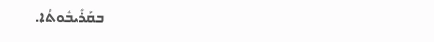ܒܩܰܪܺܝܒܽܘܬܳܐ.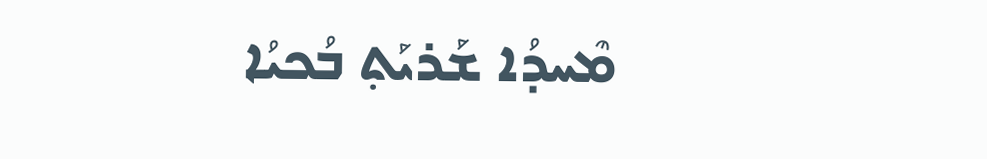ܡܶܚܕܳܐ ܫܰܪܝܰܬ݂ ܒܳܟܝܳܐ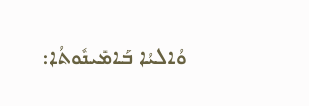ܘܳܐܠܝܳܐ ܒܰܐܡܺܝܢܽܘܬܳܐ: